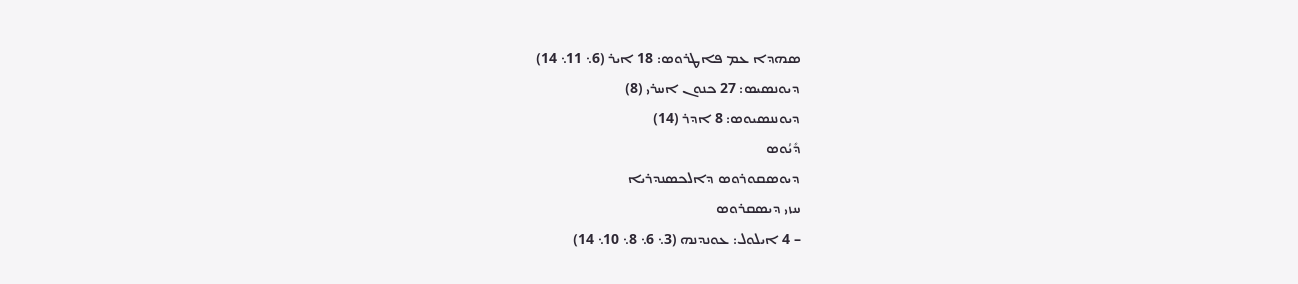ܣܗܕܐ ܥܡ ܦܐܛܪܘܣ: 18 ܐܝܪ (6܆ 11܆ 14)
ܕܝܘܢܣܝܣ: 27 ܟܢܘܢ ܐܚܪܝ (8)
ܕܝܘܢܢܣܝܘܣ: 8 ܐܕܪ (14)
ܕܺܝܳܘܣ
ܕܝܘܣܩܘܪܘܣ ܕܐܠܟܣܢܕܪܝܐ
ܚܙܝ ܕܝܣܩܪܘܣ
– 4 ܐܝܠܘܠ: ܥܘܢܕܢܗ (3܆ 6܆ 8܆ 10܆ 14)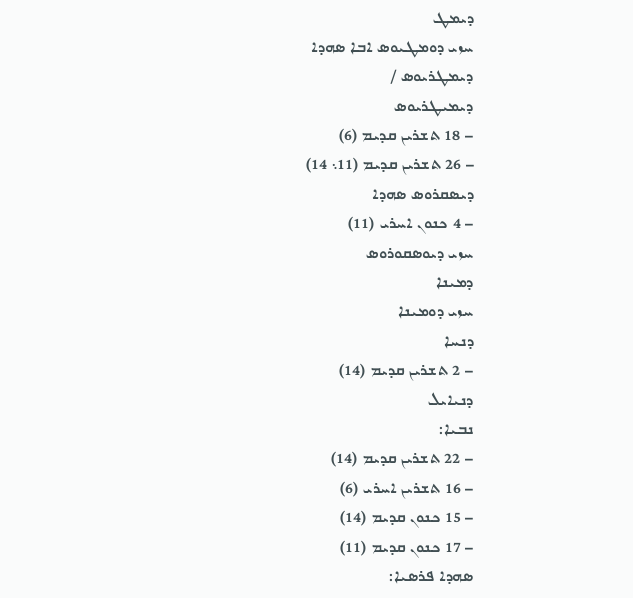ܕܝܡܛ
ܚܙܝ ܕܘܡܛܝܘܣ ܐܒܐ ܣܗܕܐ
ܕܝܡܛܪܝܘܣ /
ܕܝܡܝܛܪܝܘܣ
– 18 ܬܫܪܝܢ ܩܕܝܡ (6)
– 26 ܬܫܪܝܢ ܩܕܝܡ (11܆ 14)
ܕܝܣܩܪܘܣ ܣܗܕܐ
– 4 ܟܢܘܢ ܐܚܪܝ (11)
ܚܙܝ ܕܝܘܣܩܘܪܘܣ
ܕܡܝܢܐ
ܚܙܝ ܕܘܡܝܢܐ
ܕܢܚܐ
– 2 ܬܫܪܝܢ ܩܕܝܡ (14)
ܕܢܝܐܝܠ
ܢܒܝܐ:
– 22 ܬܫܪܝܢ ܩܕܝܡ (14)
– 16 ܬܫܪܝܢ ܐܚܪܝ (6)
– 15 ܟܢܘܢ ܩܕܝܡ (14)
– 17 ܟܢܘܢ ܩܕܝܡ (11)
ܣܗܕܐ ܦܪܣܝܐ: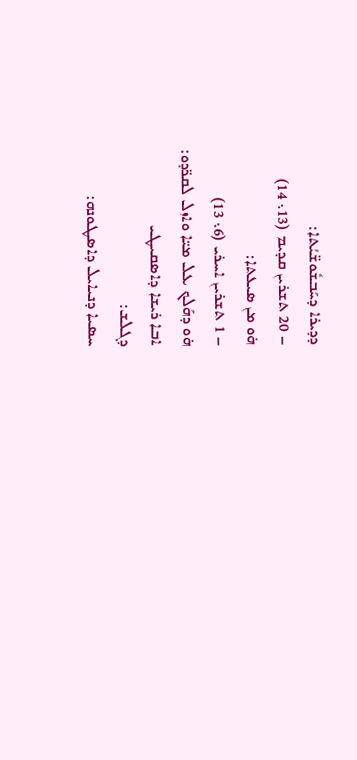ܕܕܝܪܐ ܕܚܰܒܫܽܘܫ̈ܝܳܬܐ:
– 20 ܬܫܪܝܢ ܩܕܝܡ (13܆ 14)
ܗ̇ܘ ܡܢ ܣܝܥܬܐ:
– 1 ܬܫܪܝܢ ܐܚܪܝ (6܆ 13)
ܗ̇ܘ ܕܗܰܠܟ ܥܠ ܡܝ̈ܐ ܘܐܙܠ ܠܩܪ̈ܕܘ:
ܐܒܐ ܪܝܫܐ ܕܐܣܩܝܛܝ
ܕܓܠܫ:
ܚܣܝܐ ܕܢܝܐܝܠ ܕܐܣܛܘܢܗ: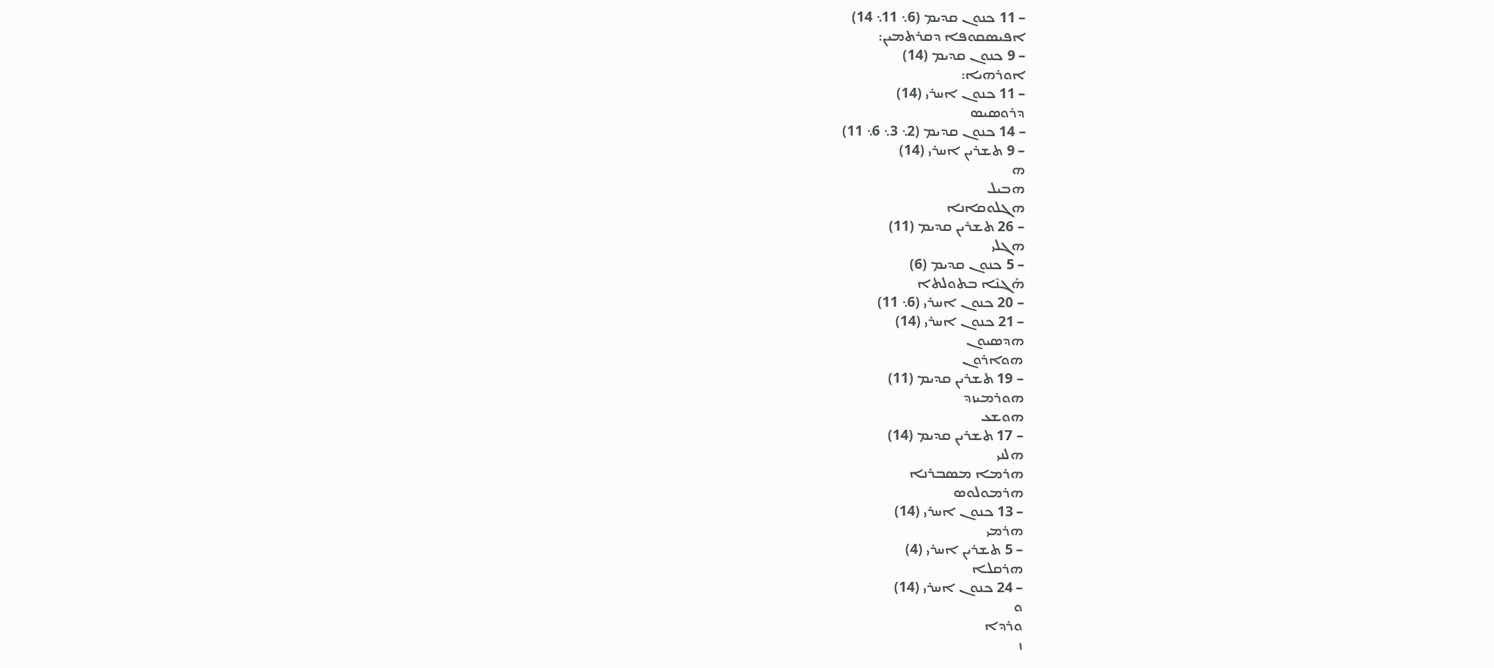– 11 ܟܢܘܢ ܩܕܝܡ (6܆ 11܆ 14)
ܐܦܝܣܩܘܦܐ ܕܩܪܬܡܝܢ:
– 9 ܟܢܘܢ ܩܕܝܡ (14)
ܐܘܪܗܝܐ:
– 11 ܟܢܘܢ ܐܚܪܝ (14)
ܕܪܘܣܝܣ
– 14 ܟܢܘܢ ܩܕܝܡ (2܆ 3܆ 6܆ 11)
– 9 ܬܫܪܝܢ ܐܚܪܝ (14)
ܗ
ܗܒܝܠ
ܗܓܠܘܩܐܢܐ
– 26 ܬܫܪܝܢ ܩܕܝܡ (11)
ܗܓܠܝ
– 5 ܟܢܘܢ ܩܕܝܡ (6)
ܗܰܓܢܶܐ ܒܬܘܠܬܐ
– 20 ܟܢܘܢ ܐܚܪܝ (6܆ 11)
– 21 ܟܢܘܢ ܐܚܪܝ (14)
ܗܕܣܝܘܢ
ܗܘܐܪܘܢ
– 19 ܬܫܪܝܢ ܩܕܝܡ (11)
ܗܘܪܡܝܙܕ
ܗܘܫܥ
– 17 ܬܫܪܝܢ ܩܕܝܡ (14)
ܗܠܢܝ
ܗܪܡܐ ܡܣܒܪܢܐ
ܗܪܡܘܠܘܣ
– 13 ܟܢܘܢ ܐܚܪܝ (14)
ܗܪܡܝ
– 5 ܬܫܪܝܢ ܐܚܪܝ (4)
ܗܪܩܠܐ
– 24 ܟܢܘܢ ܐܚܪܝ (14)
ܘ
ܘܪܕܐ
ܙ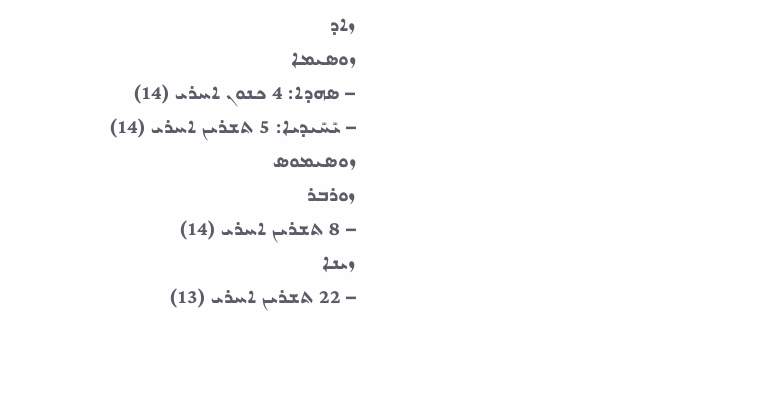ܙܐܕ
ܙܘܣܝܡܐ
– ܣܗܕܐ: 4 ܟܢܘܢ ܐܚܪܝ (14)
– ܝܺܚܺܝܕܝܐ: 5 ܬܫܪܝܢ ܐܚܪܝ (14)
ܙܘܣܝܡܘܣ
ܙܘܪܒܪ
– 8 ܬܫܪܝܢ ܐܚܪܝ (14)
ܙܝܢܐ
– 22 ܬܫܪܝܢ ܐܚܪܝ (13)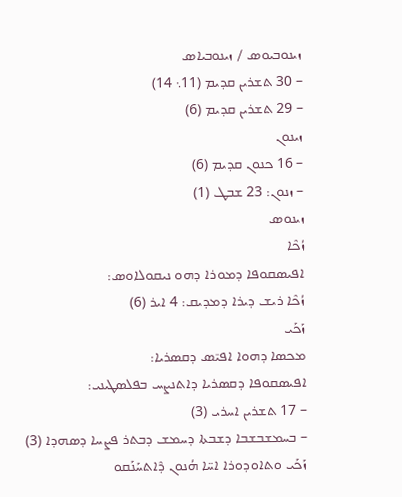ܙܝܢܘܒܝܘܣ / ܙܝܢܘܒܝܐܣ
– 30 ܬܫܪܝܢ ܩܕܝܡ (11܆ 14)
– 29 ܬܫܪܝܢ ܩܕܝܡ (6)
ܙܝܢܘܢ
– 16 ܟܢܘܢ ܩܕܝܡ (6)
– ܙܢܘܢ: 23 ܫܒܛ (1)
ܙܝܢܘܣ
ܙܳܟܶܐ
ܐܦܝܣܩܘܦܐ ܕܡܘܪܐ ܕܗܘ ܢܝܩܘܠܐܘܣ:
ܙܳܟܶܐ ܪܝܫ ܕܝܪܐ ܕܡܕܝܩ: 4 ܐܝܪ (6)
ܙܰܟܰܝ
ܡܟܣܐ ܕܗܘܐ ܐܦܝ̄ܣ ܕܩܣܪܝܐ:
ܐܦܝܣܩܘܦܐ ܕܩܣܪܝܐ ܕܐܬܢܨܚ ܒܦܠܣܛܝܢܝ:
– 17 ܬܫܪܝܢ ܐܚܪܝ (3)
– ܒܚܡܫܒܫܒܐ ܕܫܒܬܐ ܕܚܡܫ ܕܒܬܪ ܦܨܚܐ ܕܣܗܕܐ (3)
ܙܰܟܰܝ ܘܬܐܘܕܘܪܐ ܐܚ̈ܐ ܗܳܢܘܢ ܕܶܐܬܚܰܢܰܩܘ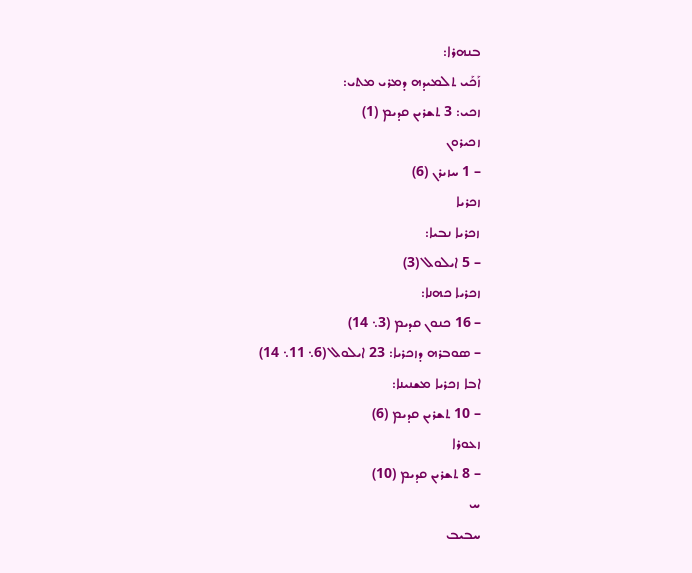ܒܢܗܪܐ:
ܙܰܟܰܝ ܬܠܡܝܕܗ ܕܡܪܝ ܡܬܝ:
ܙܟܝ: 3 ܬܫܪܝܢ ܩܕܝܡ (1)
ܙܟܝܪܘܢ
– 1 ܚܙܝܪܢ (6)
ܙܟܪܝܐ
ܙܟܪܝܐ ܢܒܝܐ:
– 5 ܐܝܠܘܠ (3)
ܙܟܪܝܐ ܟܗܢܐ:
– 16 ܟܢܘܢ ܩܕܝܡ (3܆ 14)
– ܣܘܒܪܗ ܕܙܟܪܝܐ: 23 ܐܝܠܘܠ (6܆ 11܆ 14)
ܐܒܐ ܙܟܪܝܐ ܡܫܢܝܢܐ:
– 10 ܬܫܪܝܢ ܩܕܝܡ (6)
ܙܥܘܪܐ
– 8 ܬܫܪܝܢ ܩܕܝܡ (10)
ܚ
ܚܒܝܒ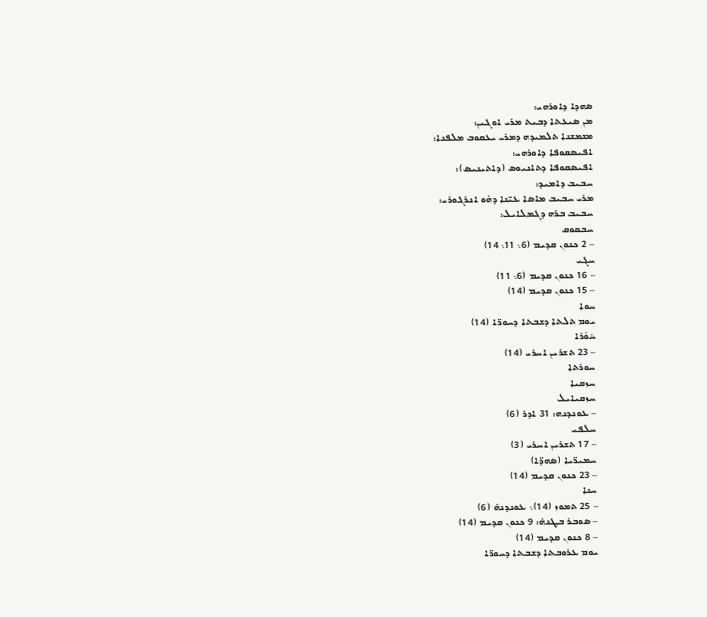ܣܗܕܐ ܕܐܘܪܗܝ:
ܡܢ ܣܝܥܬܐ ܕܒܝܬ ܡܪܝ ܐܘܓܝܢ:
ܡܫܡܫܢܐ ܬܠܡܝܕܗ ܕܡܪܝ ܝܥܩܘܒ ܡܠܦܢܐ:
ܐܦܝܣܩܘܦܐ ܕܐܘܪܗܝ:
ܐܦܝܣܩܘܦܐ ܕܬܐܢܝܘܣ (ܕܐܬܝܢܝܣ):
ܚܒܝܒ ܕܐܡܝܕ:
ܡܪܝ ܚܒܝܒ ܡܐܣܐ ܥܝ̈ܢܐ ܕܗܽܘ ܐܢܪܓܘܪܝ:
ܚܒܝܒ ܒܪܗ ܕܓܡܠܐܝܠ:
ܚܒܩܘܩ
– 2 ܟܢܘܢ ܩܕܝܡ (6܆ 11܆ 14)
ܚܓܝ
– 16 ܟܢܘܢ ܩܕܝܡ (6܆ 11)
– 15 ܟܢܘܢ ܩܕܝܡ (14)
ܚܘܐ
ܝܘܡ ܬܠܬܐ ܕܫܒܬܐ ܕܚܘܪ̈ܐ (14)
ܚܶܘܳܪܐ
– 23 ܬܫܪܝܢ ܐܚܪܝ (14)
ܚܘܪܬܐ
ܚܙܩܝܐ
ܚܙܩܝܐܝܠ
– ܥܘܢܕܢܗ: 31 ܐܕܪ (6)
ܚܠܦܝ
– 17 ܬܫܪܝܢ ܐܚܪܝ (3)
ܚܡܝܪ̈ܝܐ (ܣܗܕ̈ܐ)
– 23 ܟܢܘܢ ܩܕܝܡ (14)
ܚܢܐ
– 25 ܬܡܘܙ (14)܆ ܥܘܢܕܢܗ̇ (6)
– ܣܘܒܪ ܒܛܢܗ̇: 9 ܟܢܘܢ ܩܕܝܡ (14)
– 8 ܟܢܘܢ ܩܕܝܡ (14)
ܝܘܡ ܥܪܘܒܬܐ ܕܫܒܬܐ ܕܚܘܪ̈ܐ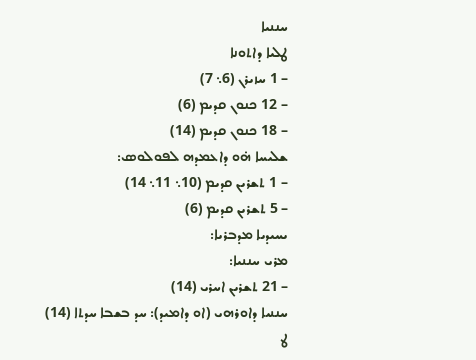ܚܢܢܝܐ
ܛܠܝܐ ܕܐܬܘܢܐ
– 1 ܚܙܝܪܢ (6܆ 7)
– 12 ܟܢܘܢ ܩܕܝܡ (6)
– 18 ܟܢܘܢ ܩܕܝܡ (14)
ܫܠܝܚܐ ܗ̇ܘ ܕܐܥܡܕܗ ܠܦܘܠܘܣ:
– 1 ܬܫܪܝܢ ܩܕܝܡ (10܆ 11܆ 14)
– 5 ܬܫܪܝܢ ܩܕܝܡ (6)
ܝܚܝܕܝܐ ܡܕܒܪܝܐ:
ܡܪܝ ܚܢܢܝܐ:
– 21 ܬܫܪܝܢ ܐܚܪܝ (14)
ܚܢܢܝܐ ܕܐܘܪܗܝ (ܐܘ ܕܐܡܝܕ): ܚܕ ܒܫܒܐ ܚܕܬܐ (14)
ܛ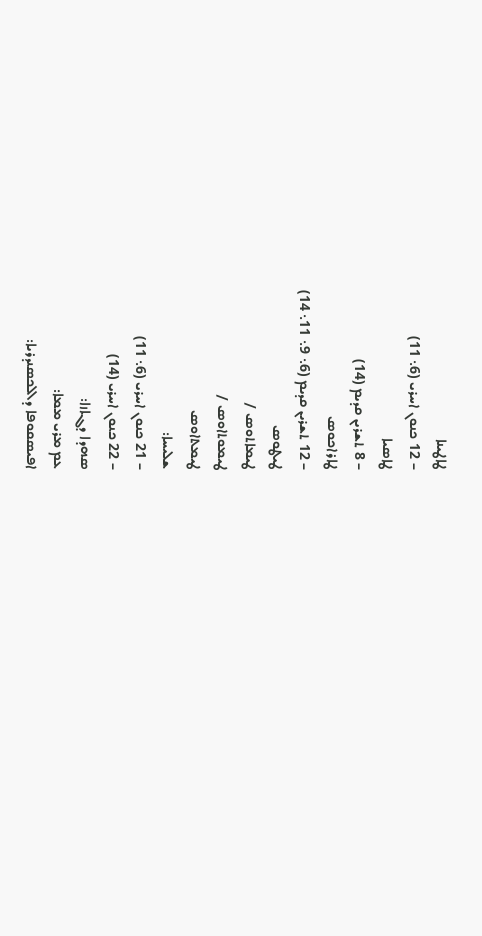ܛܐܛܝܢܐ
– 12 ܟܢܘܢ ܐܚܪܝ (6܆ 11)
ܛܐܣܝܐ
– 8 ܬܫܪܝܢ ܩܕܝܡ (14)
ܛܐܪܐܟܘܣ
– 12 ܬܫܪܝܢ ܩܕܝܡ (6܆ 9܆ 11܆ 14)
ܛܝܛܘܣ
ܛܝܡܐܬܘܣ /
ܛܝܡܘܬܐܘܣ /
ܛܝܡܬܐܘܣ
ܫܠܝܚܐ:
– 21 ܟܢܘܢ ܐܚܪܝ (6܆ 11)
– 22 ܟܢܘܢ ܐܚܪܝ (14)
ܣܗܕܐ ܕܓܐܙܐ:
ܥܡ ܡܪܝ ܡܡܐ:
ܐܦܝܣܩܘܦܐ ܕܐܠܟܣܢܕܪܝܐ: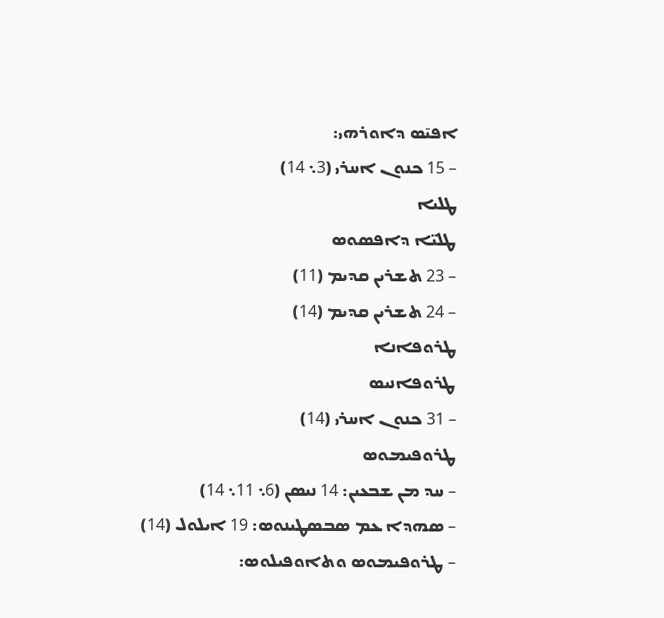ܐܦܝ̄ܣ ܕܐܘܪܗܝ:
– 15 ܟܢܘܢ ܐܚܪܝ (3܆ 14)
ܛܠܝܐ
ܛܠܝ̈ܐ ܕܐܦܣܘܣ
– 23 ܬܫܪܝܢ ܩܕܝܡ (11)
– 24 ܬܫܪܝܢ ܩܕܝܡ (14)
ܛܪܘܦܐܢܐ
ܛܪܘܦܐܢܝܣ
– 31 ܟܢܘܢ ܐܚܪܝ (14)
ܛܪܘܦܝܡܘܣ
– ܚܕ ܡܢ ܫܒܥܝܢ: 14 ܢܝܣܢ (6܆ 11܆ 14)
– ܣܗܕܐ ܥܡ ܣܒܣܛܝܢܘܣ: 19 ܐܝܠܘܠ (14)
– ܛܪܘܦܝܡܘܣ ܘܬܐܘܦܝܠܘܣ: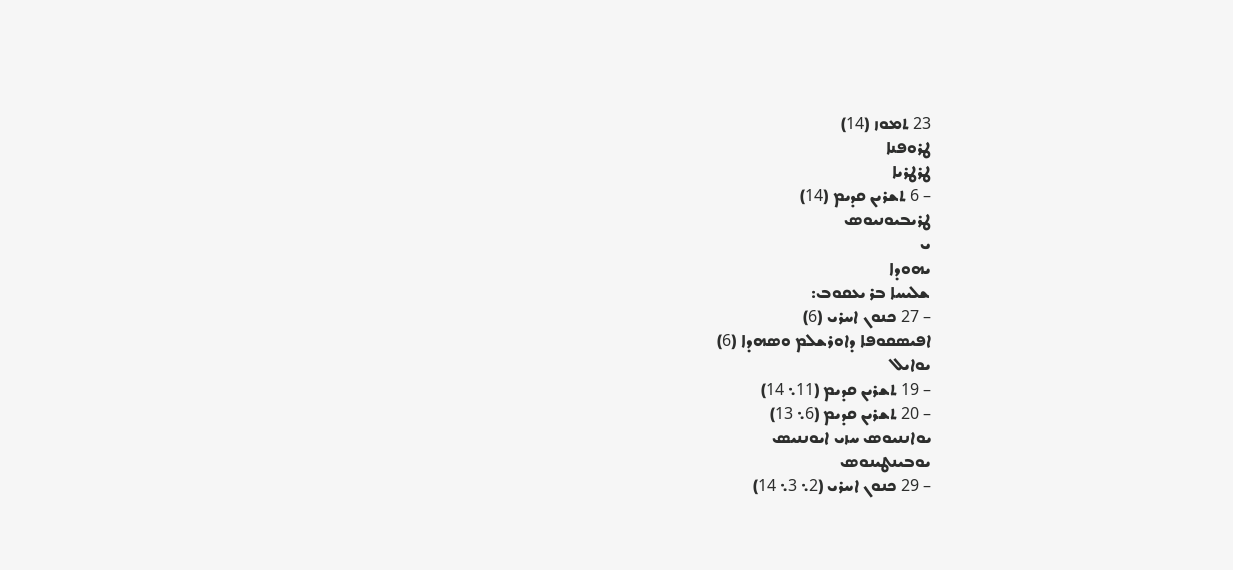23 ܬܡܘܙ (14)
ܛܪܘܦܢܐ
ܛܪܛܪܝܐ
– 6 ܬܫܪܝܢ ܩܕܝܡ (14)
ܛܪܝܒܝܘܢܝܘܣ
ܝ
ܝܗܘܕܐ
ܫܠܝܚܐ ܒܪ ܝܥܩܘܒ:
– 27 ܟܢܘܢ ܐܚܪܝ (6)
ܐܦܝܣܩܘܦܐ ܕܐܘܪܫܠܡ ܘܣܗܕܐ (6)
ܝܘܐܝܠ
– 19 ܬܫܪܝܢ ܩܕܝܡ (11܆ 14)
– 20 ܬܫܪܝܢ ܩܕܝܡ (6܆ 13)
ܝܘܐܢܢܝܘܣ ܚܙܝ ܐܝܘܢܢܝܣ
ܝܘܒܝܢܛܝܢܘܣ
– 29 ܟܢܘܢ ܐܚܪܝ (2܆ 3܆ 14)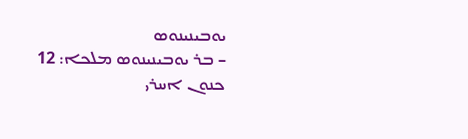ܝܘܒܝܢܝܢܘܣ
– ܒܪ ܝܘܒܝܢܝܢܘܣ ܡܠܟܐ: 12 ܟܢܘܢ ܐܚܪܝ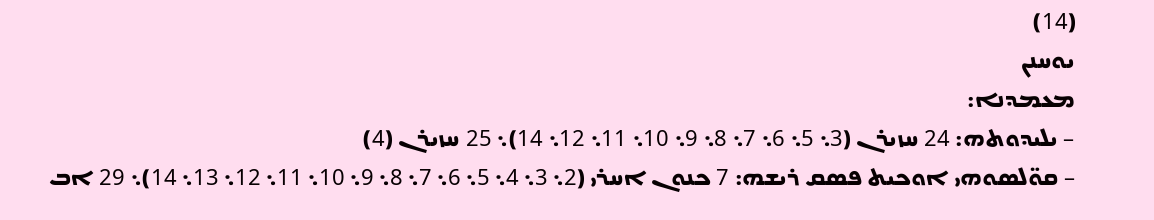(14)
ܝܘܚܢܢ
ܡܥܡܕܢܐ:
– ܝܠܝܕܘܬܗ: 24 ܚܙܝܪܢ (3܆ 5܆ 6܆ 7܆ 8܆ 9܆ 10܆ 11܆ 12܆ 14)܆ 25 ܚܙܝܪܢ (4)
– ܩܘ̈ܠܣܘܗܝ ܐܘܟܝܬ ܦܣܩ ܪܝܫܗ: 7 ܟܢܘܢ ܐܚܪܝ (2܆ 3܆ 4܆ 5܆ 6܆ 7܆ 8܆ 9܆ 10܆ 11܆ 12܆ 13܆ 14)܆ 29 ܐܒ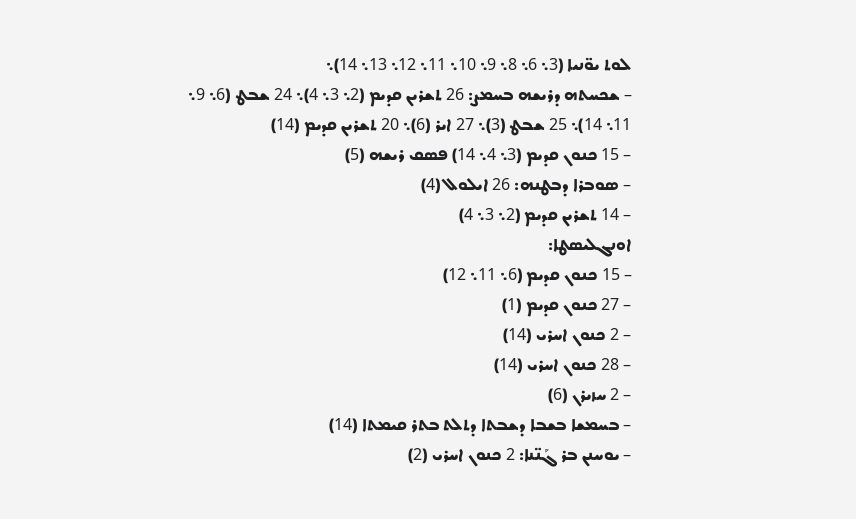ܠܘܬ ܝܘ̈ܢܝܐ (3܆ 6܆ 8܆ 9܆ 10܆ 11܆ 12܆ 13܆ 14)܆
– ܫܟܚܬܗ ܕܪܝܫܗ ܒܚܡܨ: 26 ܬܫܪܝܢ ܩܕܝܡ (2܆ 3܆ 4)܆ 24 ܫܒܛ (6܆ 9܆ 11܆ 14)܆ 25 ܫܒܛ (3)܆ 27 ܐܝܪ (6)܆ 20 ܬܫܪܝܢ ܩܕܝܡ (14)
– 15 ܟܢܘܢ ܩܕܝܡ (3܆ 4܆ 14) ܦܣܩ ܪܝܫܗ (5)
– ܣܘܒܪܐ ܕܒܛܢܗ: 26 ܐܝܠܘܠ (4)
– 14 ܬܫܪܝܢ ܩܕܝܡ (2܆ 3܆ 4)
ܐܘܢܓܠܝܣܛܐ:
– 15 ܟܢܘܢ ܩܕܝܡ (6܆ 11܆ 12)
– 27 ܟܢܘܢ ܩܕܝܡ (1)
– 2 ܟܢܘܢ ܐܚܪܝ (14)
– 28 ܟܢܘܢ ܐܚܪܝ (14)
– 2 ܚܙܝܪܢ (6)
– ܒܚܡܫܐ ܒܫܒܐ ܕܫܒܬܐ ܕܬܠܬ ܒܬܪ ܩܝܡܬܐ (14)
– ܝܘܚܢܢ ܒܪ ܓܰܢ̈ܢܐ: 2 ܟܢܘܢ ܐܚܪܝ (2)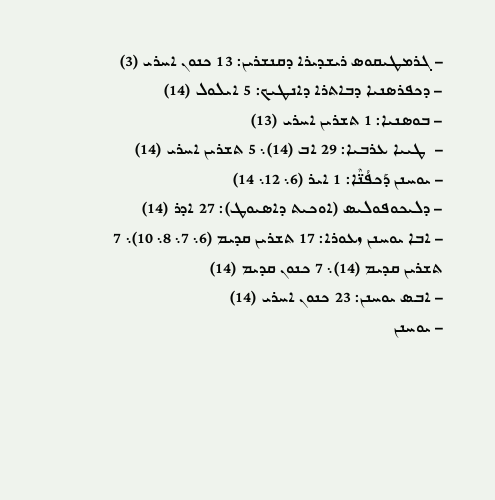– ܓܪܡܛܝܩܘܣ ܪܝܫܕܝܪܐ ܕܩܢܫܪܝܢ: 13 ܟܢܘܢ ܐܚܪܝ (3)
– ܕܟܦܪܣܢܝܐ ܕܒܐܬܪܐ ܕܐܢܛܝܟ: 5 ܐܝܠܘܠ (14)
– ܒܘܣܢܝܐ: 1 ܬܫܪܝܢ ܐܚܪܝ (13)
–  ܛܝܝܐ ܥܪܒܝܐ: 29 ܐܒ (14)܆ 5 ܬܫܪܝܢ ܐܚܪܝ (14)
– ܝܘܚܢܢ ܕܰܟܦܳܢ̈ܶܐ: 1 ܐܝܪ (6܆ 12܆ 14)
– ܕܠܝܟܘܦܘܠܝܣ (ܐܘܟܝܬ ܕܐܣܝܘܛ): 27 ܐܕܪ (14)
– ܐܒܐ ܝܘܚܢܢ ܙܥܘܪܐ: 17 ܬܫܪܝܢ ܩܕܝܡ (6܆ 7܆ 8܆ 10)܆ 7 ܬܫܪܝܢ ܩܕܝܡ (14)܆ 7 ܟܢܘܢ ܩܕܝܡ (14)
– ܐܒܣ ܝܘܚܢܢ: 23 ܟܢܘܢ ܐܚܪܝ (14)
– ܝܘܚܢܢ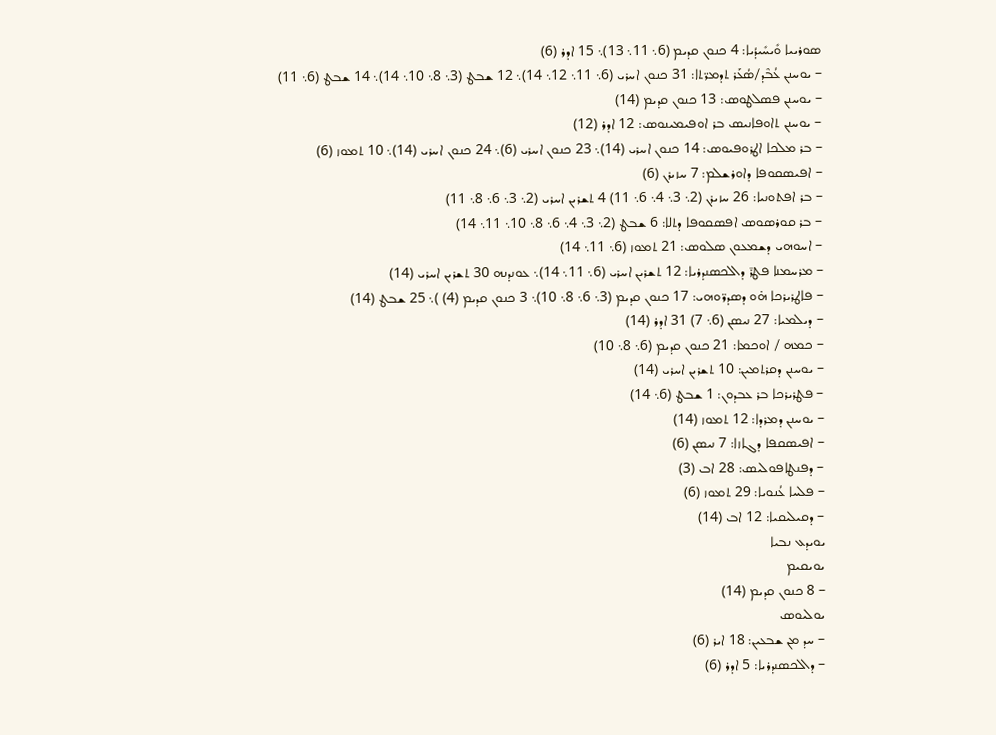ܣܘܪܝܝܐ ܘܺܝܚܺܝܕܳܝܐ: 4 ܟܢܘܢ ܩܕܝܡ (6܆ 11܆ 13)܆ 15 ܐܕܪ (6)
– ܝܘܚܢܢ ܥܳܒܶܕ/ܣܳܥܰܪ ܬܕܡܪ̈ܬܐ: 31 ܟܢܘܢ ܐܚܪܝ (6܆ 11܆ 12܆ 14)܆ 12 ܫܒܛ (3܆ 8܆ 10܆ 14)܆ 14 ܫܒܛ (6܆ 11)
– ܝܘܚܢܢ ܦܣܠܛܘܣ: 13 ܟܢܘܢ ܩܕܝܡ (14)
– ܝܘܚܢܢ ܬܐܘܦܐܢܝܣ ܒܪ ܐܘܦܝܡܝܢܘܣ: 12 ܐܕܪ (12)
– ܒܪ ܡܠܟܐ ܐܛܪܘܦܝܘܣ: 14 ܟܢܘܢ ܐܚܪܝ (14)܆ 23 ܟܢܘܢ ܐܚܪܝ (6)܆ 24 ܟܢܘܢ ܐܚܪܝ (14)܆ 10 ܬܡܘܙ (6)
– ܐܦܝܣܩܘܦܐ ܕܐܘܪܫܠܡ: 7 ܚܙܝܪܢ (6)
– ܒܪ ܐܦܬܘܢܝܐ: 26 ܚܙܝܪܢ (2܆ 3܆ 4܆ 6܆ 11) 4 ܬܫܪܝܢ ܐܚܪܝ (2܆ 3܆ 6܆ 8܆ 11)
– ܒܪ ܩܘܪܣܘܣ ܐܦܣܩܘܦܐ ܕܬܠܐ: 6 ܫܒܛ (2܆ 3܆ 4܆ 6܆ 8܆ 10܆ 11܆ 14)
– ܐܚܘܗܝ ܕܫܡܥܘܢ ܣܠܘܣ: 21 ܬܡܘܙ (6܆ 11܆ 14)
– ܡܪܚܡܢܐ ܦܛܪ̄ ܕܐܠܟܣܢܕܪܝܐ: 12 ܬܫܪܝܢ ܐܚܪܝ (6܆ 11܆ 14)܆ ܥܘܢܕܢܗ 30 ܬܫܪܝܢ ܐܚܪܝ (14)
– ܦܐܛܪܝܪܟܐ ܗ̇ܘ ܕܣܕܪ̈ܘܗܝ: 17 ܟܢܘܢ ܩܕܝܡ (3܆ 6܆ 8܆ 10)܆ 3 ܟܢܘܢ ܩܕܝܡ (4) )܆ 25 ܫܒܛ (14)
– ܕܝܠܡܝܐ: 27 ܢܝܣܢ (6܆ 7) 31 ܐܕܪ (14)
– ܟܡܗ / ܐܘܟܡܐ: 21 ܟܢܘܢ ܩܕܝܡ (6܆ 8܆ 10)
– ܝܘܚܢܢ ܕܩܪܬܡܝܢ: 10 ܬܫܪܝܢ ܐܚܪܝ (14)
– ܦܛܪܝܪܟܐ ܒܪ ܥܒܕܘܢ: 1 ܫܒܛ (6܆ 14)
– ܝܘܚܢܢ ܕܡܪܕܐ: 12 ܬܡܘܙ (14)
– ܐܦܝܣܩܦܐ ܕܓܐܙܐ: 7 ܢܝܣܢ (6)
– ܕܦܢܛܐܦܘܠܝܣ: 28 ܐܒ (3)
– ܦܠܚܐ ܥܳܢܘܝܐ: 29 ܬܡܘܙ (6)
– ܕܩܝܠܝܩܝܐ: 12 ܐܒ (14)
ܝܘܝܕܥ ܢܒܝܐ
ܝܘܝܩܝܡ
– 8 ܟܢܘܢ ܩܕܝܡ (14)
ܝܘܠܝܘܣ
– ܚܕ ܡܢ ܫܒܥܝܢ: 18 ܐܝܪ (6)
– ܕܐܠܟܣܢܕܪܝܐ: 5 ܐܕܪ (6)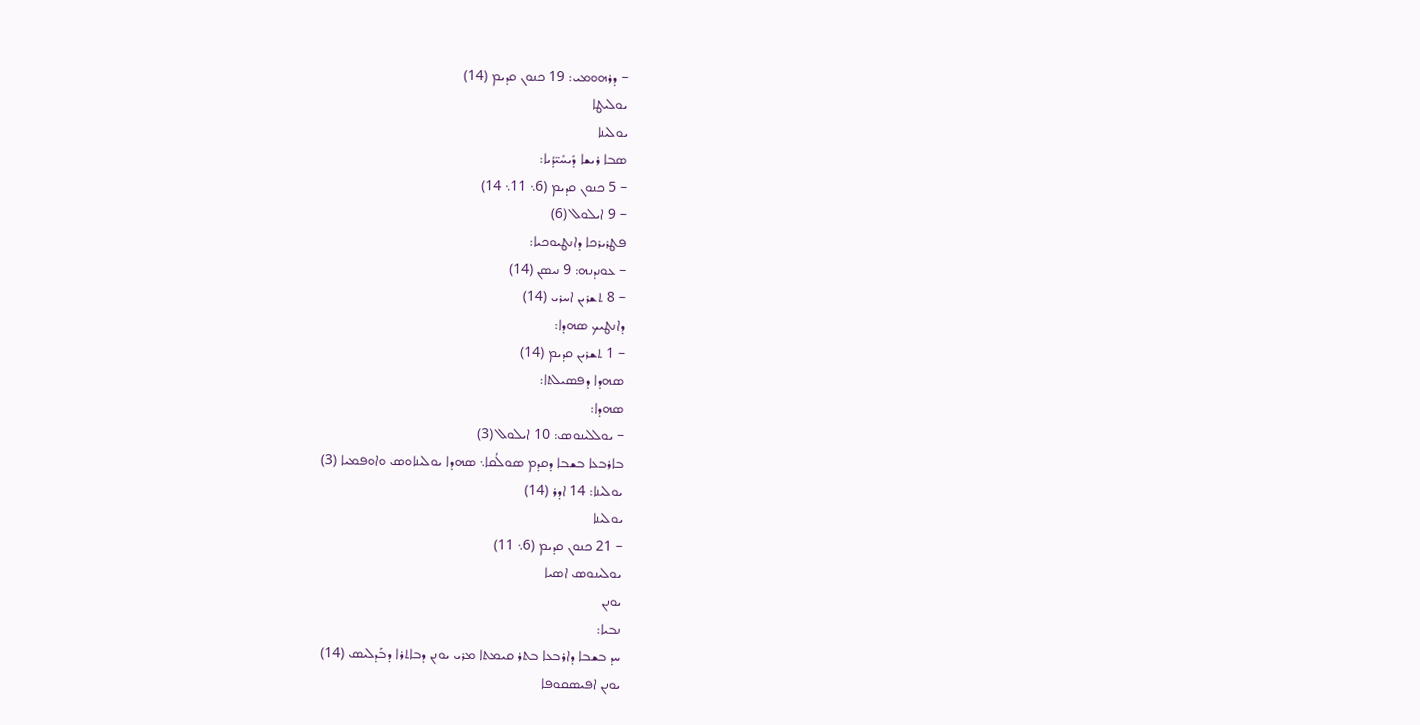– ܕܪܗܘܡܝ: 19 ܟܢܘܢ ܩܕܝܡ (14)
ܝܘܠܝܛܐ
ܝܘܠܝܢܐ
ܣܒܐ ܪܝܫܐ ܕܺܝܚܺܝ̈ܕܳܝܐ:
– 5 ܟܢܘܢ ܩܕܝܡ (6܆ 11܆ 14)
– 9 ܐܝܠܘܠ (6)
ܦܛܪܝܪܟܐ ܕܐܢܛܝܘܟܝܐ:
– ܥܘܢܕܢܗ: 9 ܢܝܣܢ (14)
– 8 ܬܫܪܝܢ ܐܚܪܝ (14)
ܕܐܢܛܝܟ ܣܗܕܐ:
– 1 ܬܫܪܝܢ ܩܕܝܡ (14)
ܣܗܕܐ ܕܦܣܝܠܬܐ:
ܣܗܕܐ:
– ܝܘܠܠܝܢܘܣ: 10 ܐܝܠܘܠ (3)
ܒܐܪܒܥܐ ܒܫܒܐ ܕܩܕܡ ܣܘܠܳܩܐ܆ ܣܗܕܐ ܝܘܠܝܢܐܘܣ ܘܐܘܦܡܝܐ (3)
ܝܘܠܝܢܐ: 14 ܐܕܪ (14)
ܝܘܠܝܢܐ
– 21 ܟܢܘܢ ܩܕܝܡ (6܆ 11)
ܝܘܠܝܢܘܣ ܐܣܝܐ
ܝܘܢܢ
ܢܒܝܐ:
ܚܕ ܒܫܒܐ ܕܐܪܒܥܐ ܒܬܪ ܩܝܡܬܐ ܡܪܝ ܝܘܢܢ ܕܒܐܬܪܐ ܕܒܰܕܠܝܣ (14)
ܝܘܢܢ ܐܦܝܣܩܘܦܐ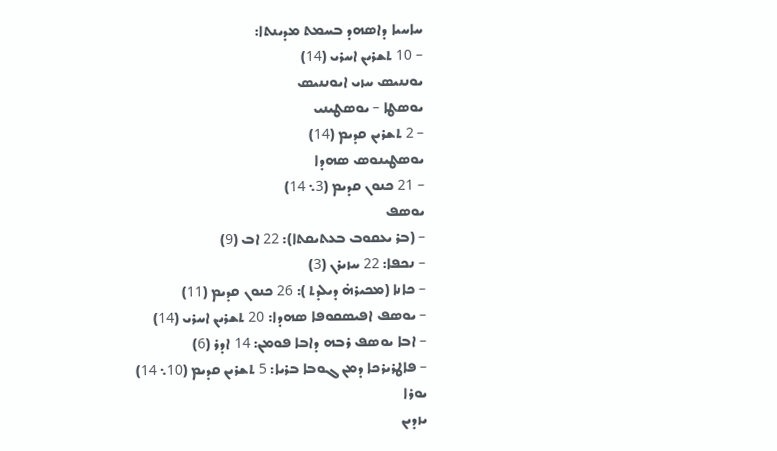ܚܐܚܝܐ ܕܐܣܗܕ ܒܚܡܬ ܡܕܝܢܬܐ:
– 10 ܬܫܪܝܢ ܐܚܪܝ (14)
ܝܘܢܢܝܣ ܚܙܝ ܐܝܘܢܢܝܣ
ܝܘܣܛܐ – ܝܘܣܛܝܢܝ
– 2 ܬܫܪܝܢ ܩܕܝܡ (14)
ܝܘܣܛܝܢܘܣ ܣܗܕܐ
– 21 ܟܢܘܢ ܩܕܝܡ (3܆ 14)
ܝܘܣܦ
– (ܒܪ ܝܥܩܘܒ ܒܥܬܝܩܬܐ): 22 ܐܒ (9)
– ܢܟܦܐ: 22 ܚܙܝܪܢ (3)
– ܟܐܢܐ (ܡܟܝܪܗ̇ ܕܝܠܕܬ ): 26 ܟܢܘܢ ܩܕܝܡ (11)
– ܝܘܣܦ ܐܦܝܣܩܘܦܐ ܣܗܕܐ: 20 ܬܫܪܝܢ ܐܚܪܝ (14)
– ܐܒܐ ܝܘܣܦ ܪܒܗ ܕܐܒܐ ܦܘܡܢ: 14 ܐܕܪ (6)
– ܦܐܛܪܝܪܟܐ ܕܡܢ ܓܘܒܐ ܒܪܝܐ: 5 ܬܫܪܝܢ ܩܕܝܡ (10܆ 14)
ܝܘܪܐ
ܝܙܕܝܢ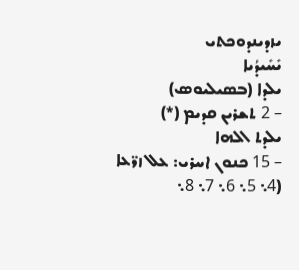ܝܙܕܝܢܕܘܟܬܝ
ܝܺܚܺܝܕܳܝܐ
ܝܠܕܐ (ܒܣܝܠܝܘܣ)
– 2 ܬܫܪܝܢ ܩܕܝܡ (*)
ܝܠܕܬ ܐܠܗܐ
– 15 ܟܢܘܢ ܐܚܪܝ: ܥܠ ܙܪ̈ܥܐ (4܆ 5܆ 6܆ 7܆ 8܆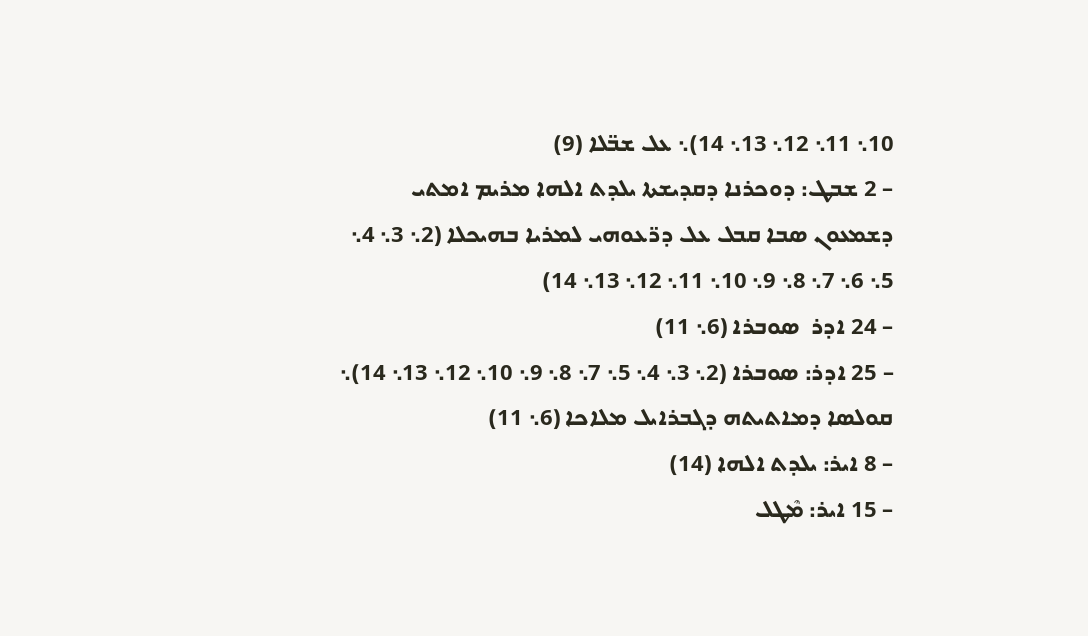10܆ 11܆ 12܆ 13܆ 14)܆ ܥܠ ܫܒ̈ܠܐ (9)
– 2 ܫܒܛ: ܕܘܟܪܢܐ ܕܩܕܝܫܬܐ ܝܠܕܬ ܐܠܗܐ ܡܪܝܡ ܐܡܬܝ ܕܫܡܥܘܢ ܣܒܐ ܩܒܠ ܥܠ ܕܪ̈ܥܘܗܝ ܠܡܪܝܐ ܒܗܝܟܠܐ (2܆ 3܆ 4܆ 5܆ 6܆ 7܆ 8܆ 9܆ 10܆ 11܆ 12܆ 13܆ 14)
– 24 ܐܕܪ  ܣܘܒܪܐ (6܆ 11)
– 25 ܐܕܪ: ܣܘܒܪܐ (2܆ 3܆ 4܆ 5܆ 7܆ 8܆ 9܆ 10܆ 12܆ 13܆ 14)܆ ܩܘܠܣܐ ܕܡܐܬܝܬܗ ܕܓܒܪܐܝܠ ܡܠܐܟܐ (6܆ 11)
– 8 ܐܝܪ: ܝܠܕܬ ܐܠܗܐ (14)
– 15 ܐܝܪ: ܡܶܛܠ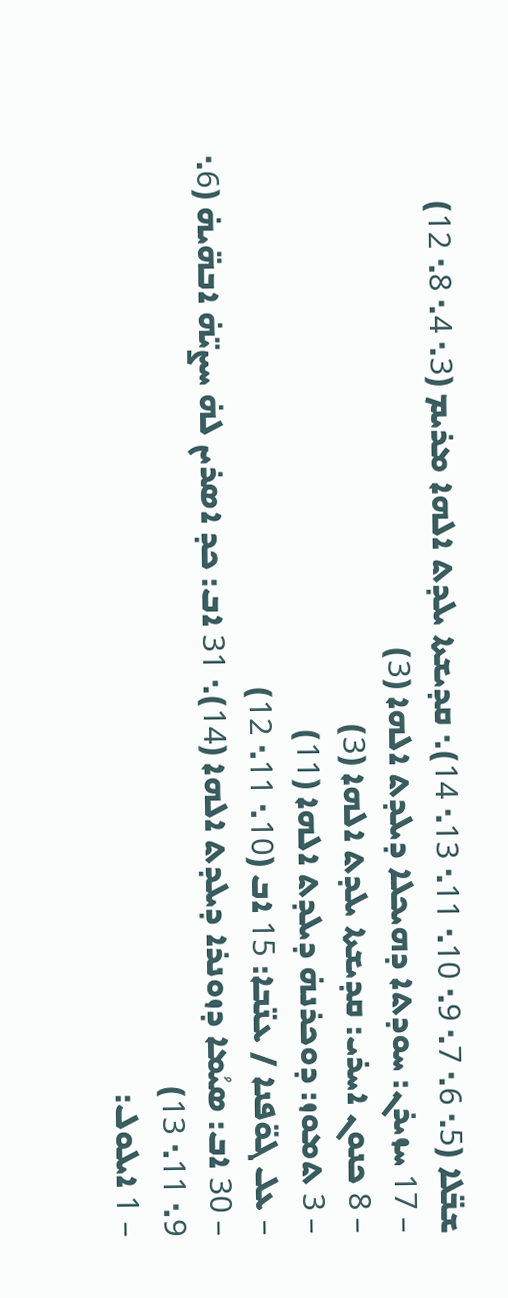ܫܒ̈ܠܐ (5܆ 6܆ 7܆ 9܆ 10܆ 11܆ 13܆ 14)܆ ܩܕܝܫܬܐ ܝܠܕܬ ܐܠܗܐ ܡܪܝܡ (3܆ 4܆ 8܆ 12)
– 17 ܚܙܝܪܢ: ܚܘܕܬܐ ܕܗܝܟܠܐ ܕܝܠܕܬ ܐܠܗܐ (3)
– 8 ܟܢܘܢ ܐܚܪܝ: ܩܕܝܫܬܐ ܝܠܕܬ ܐܠܗܐ (3)
– 3 ܬܡܘܙ: ܕܘܟܪܢܗ̇ ܕܝܠܕܬ ܐܠܗܐ (11)
– ܥܠ ܓܘ̈ܦܢܐ / ܥܢ̈ܒܐ: 15 ܐܒ (10܆ 11܆ 12)
– 30 ܐܒ: ܣܝܳܡܐ ܕܙܘܢܪܐ ܕܝܠܕܬ ܐܠܗܐ (14)܆ 31 ܐܒ: ܟܕ ܐܣܪܝܢ ܠܗ̇ ܚܨܝ̈ܗ̇ ܐܒܗ̈ܝܗ̇ (6܆ 9܆ 11܆ 13)
– 1 ܐܝܠܘܠ: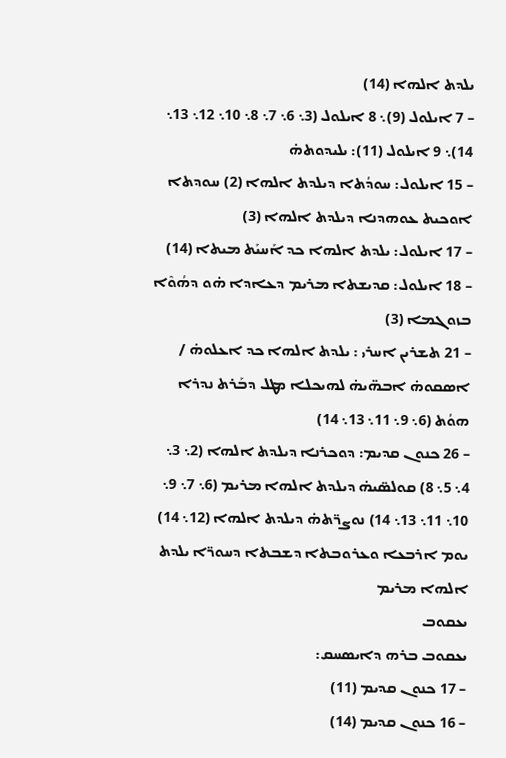ܝܠܕܬ ܐܠܗܐ (14)
– 7 ܐܝܠܘܠ (9)܆ 8 ܐܝܠܘܠ (3܆ 6܆ 7܆ 8܆ 10܆ 12܆ 13܆ 14)܆ 9 ܐܝܠܘܠ (11): ܝܠܝܕܘܬܗ̇
– 15 ܐܝܠܘܠ: ܚܘܕܳܬܐ ܕܝܠܕܬ ܐܠܗܐ (2) ܚܘܕܬܐ ܐܘܟܝܬ ܥܘܗܕܢܐ ܕܝܠܕܬ ܐܠܗܐ (3)
– 17 ܐܝܠܘܠ: ܝܠܕܬ ܐܠܗܐ ܟܕ ܐܰܚܝܰܬ ܡܝܬܐ (14)
– 18 ܐܝܠܘܠ: ܩܕܝܫܬܐ ܡܪܝܡ ܕܥܐܕܐ ܗ̇ܘ ܕܗܳܘܶܐ ܒܙܘܓܡܐ (3)
– 21 ܬܫܪܝܢ ܐܚܪܝ : ܝܠܕܬ ܐܠܗܐ ܟܕ ܐܥܠܘܗ̇ / ܐܣܩܘܗ̇ ܐܒܗ̈ܝܗ̇ ܠܗܝܟܠܐ ܡܛܠ ܕܒܰܪܬ ܢܕܪܐ ܗܘܳܬ (6܆ 9܆ 11܆ 13܆ 14)
– 26 ܟܢܘܢ ܩܕܝܡ: ܕܘܟܪܢܐ ܕܝܠܕܬ ܐܠܗܐ (2܆ 3܆ 4܆ 5܆ 8) ܩܘܠܣ̈ܝܗ̇ ܕܝܠܕܬ ܐܠܗܐ ܡܪܝܡ (6܆ 7܆ 9܆ 10܆ 11܆ 13܆ 14) ܢܘܨܪ̈ܬܗ̇ ܕܝܠܕܬ ܐܠܗܐ (12܆ 14)
ܝܘܡ ܐܪܒܥܐ ܘܥܪܘܒܬܐ ܕܫܒܬܐ ܕܚܘܪ̈ܐ ܝܠܕܬ ܐܠܗܐ ܡܪܝܡ
ܝܥܩܘܒ
ܝܥܩܘܒ ܒܪܗ ܕܐܝܣܚܩ:
– 17 ܟܢܘܢ ܩܕܝܡ (11)
– 16 ܟܢܘܢ ܩܕܝܡ (14)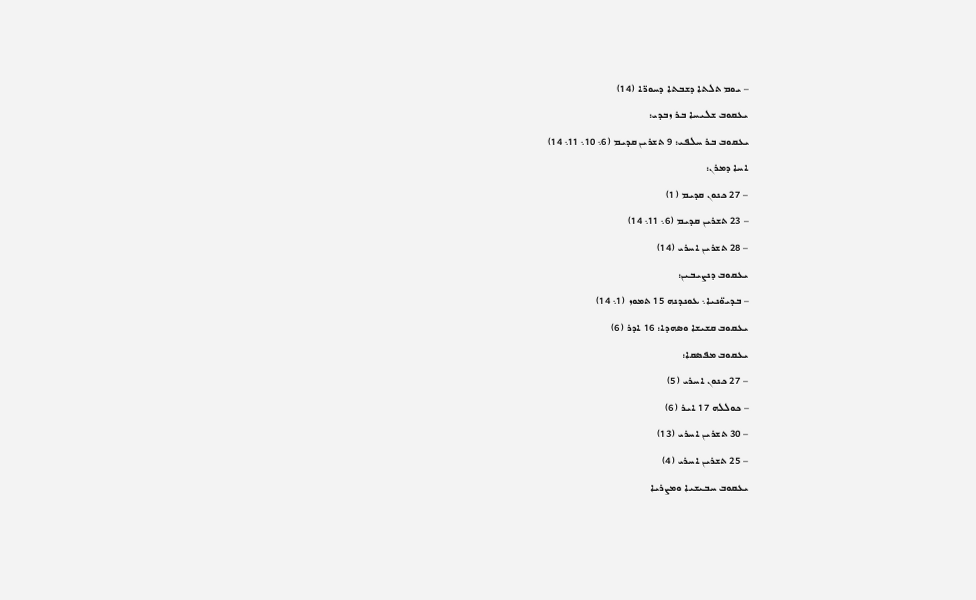– ܝܘܡ ܬܠܬܐ ܕܫܒܬܐ ܕܚܘܪ̈ܐ (14)
ܝܥܩܘܒ ܫܠܝܚܐ ܒܪ ܙܒܕܝ:
ܝܥܩܘܒ ܒܪ ܚܠܦܝ: 9 ܬܫܪܝܢ ܩܕܝܡ (6܆ 10܆ 11܆ 14)
ܐܚܐ ܕܡܪܢ:
– 27 ܟܢܘܢ ܩܕܝܡ (1)
– 23 ܬܫܪܝܢ ܩܕܝܡ (6܆ 11܆ 14)
– 28 ܬܫܪܝܢ ܐܚܪܝ (14)
ܝܥܩܘܒ ܕܢܨܝܒܝܢ:
– ܒܕܝܘ̈ܢܝܐ܆ ܥܘܢܕܢܗ 15 ܬܡܘܙ (1܆ 14)
ܝܥܩܘܒ ܩܫܝܫܐ ܘܣܗܕܐ: 16 ܐܕܪ (6)
ܝܥܩܘܒ ܡܦܣܩܐ:
– 27 ܟܢܘܢ ܐܚܪܝ (5)
– ܟܘܠܠܗ 17 ܐܝܪ (6)
– 30 ܬܫܪܝܢ ܐܚܪܝ (13)
– 25 ܬܫܪܝܢ ܐܚܪܝ (4)
ܝܥܩܘܒ ܚܒܝܫܝܐ ܘܡܨܪܝܐ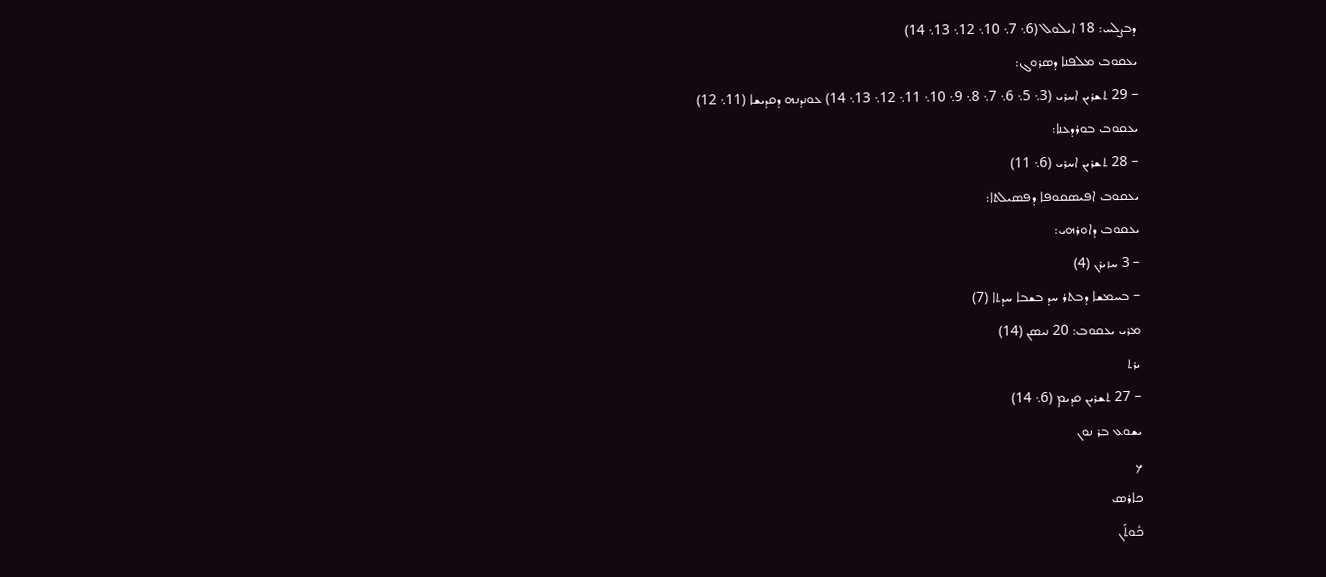ܕܒܨܠܚ: 18 ܐܝܠܘܠ (6܆ 7܆ 10܆ 12܆ 13܆ 14)
ܝܥܩܘܒ ܡܠܦܢܐ ܕܣܪܘܓ:
– 29 ܬܫܪܝܢ ܐܚܪܝ (3܆ 5܆ 6܆ 7܆ 8܆ 9܆ 10܆ 11܆ 12܆ 13܆ 14) ܥܘܢܕܢܗ ܕܩܕܝܫܐ (11܆ 12)
ܝܥܩܘܒ ܒܘܪܕܥܢܐ:
– 28 ܬܫܪܝܢ ܐܚܪܝ (6܆ 11)
ܝܥܩܘܒ ܐܦܝܣܩܘܦܐ ܕܦܣܝܠܬܐ:
ܝܥܩܘܒ ܕܐܘܪܗܝ:
– 3 ܚܙܝܪܢ (4)
– ܒܚܡܫܐ ܕܒܬܪ ܚܕ ܒܫܒܐ ܚܕܬܐ (7)
ܡܪܝ ܝܥܩܘܒ: 20 ܢܝܣܢ (14)
ܝܪܬ
– 27 ܬܫܪܝܢ ܩܕܝܡ (6܆ 14)
ܝܫܘܥ ܒܪ ܢܘܢ
ܟ
ܟܐܪܣ
ܟܽܘܬܰܢ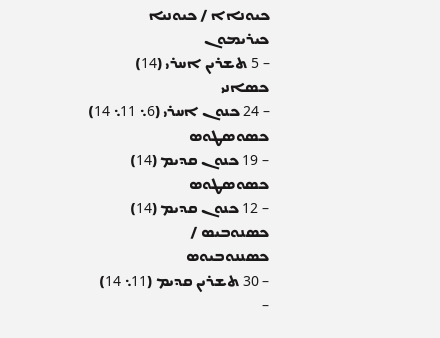ܟܝܘܢܐܐ / ܟܝܘܢܝܐ
ܟܝܪܝܡܘܢ
– 5 ܬܫܪܝܢ ܐܚܪܝ (14)
ܟܣܐܢܝ
– 24 ܟܢܘܢ ܐܚܪܝ (6܆ 11܆ 14)
ܟܣܘܣܛܘܣ
– 19 ܟܢܘܢ ܩܕܝܡ (14)
ܟܣܘܣܛܘܣ
– 12 ܟܢܘܢ ܩܕܝܡ (14)
ܟܣܢܘܒܝܣ /
ܟܣܢܢܘܒܝܘܣ
– 30 ܬܫܪܝܢ ܩܕܝܡ (11܆ 14)
–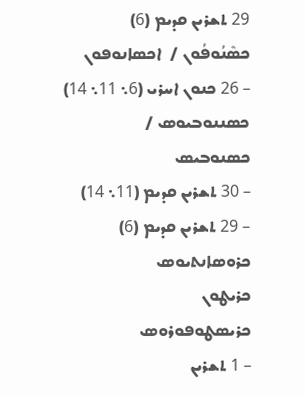29 ܬܫܪܝܢ ܩܕܝܡ (6)
ܟܣܶܢܳܘܦܳܘܢ /  ܐܟܣܐܢܘܦܘܢ
– 26 ܟܢܘܢ ܐܚܪܝ (6܆ 11܆ 14)
ܟܣܢܢܘܒܝܘܣ /
ܟܣܢܘܒܝܣ
– 30 ܬܫܪܝܢ ܩܕܝܡ (11܆ 14)
– 29 ܬܫܪܝܢ ܩܕܝܡ (6)
ܟܪܘܣܐܢܬܝܘܣ
ܟܪܝܛܘܢ
ܟܪܝܣܛܘܦܘܪܘܣ
– 1 ܬܫܪܝܢ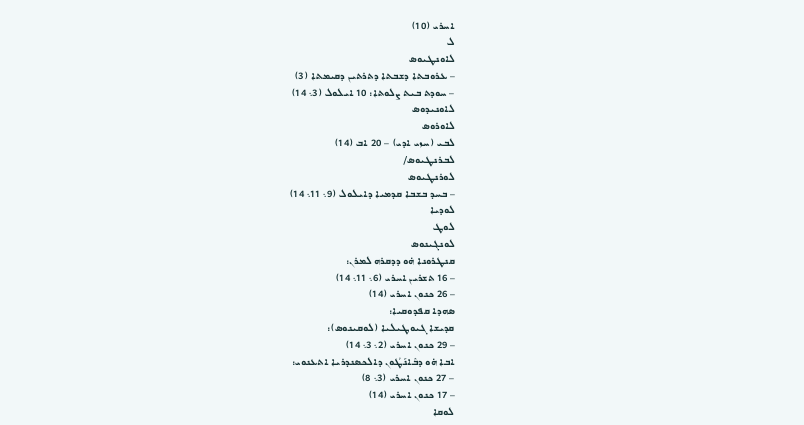ܐܚܪܝ (10)
ܠ
ܠܐܘܢܛܝܘܣ
– ܥܪܘܒܬܐ ܕܫܒܬܐ ܕܬܪܬܝܢ ܕܩܝܡܬܐ (3)
– ܚܘܕܬ ܒܝܬ ܨܠܘܬܐ: 10 ܐܝܠܘܠ (3܆ 14)
ܠܐܘܢܝܕܘܣ
ܠܐܘܪܘܣ
ܠܒܝ (ܚܙܝ ܐܕܝ) – 20 ܐܒ (14)
ܠܒܪܢܛܝܘܣ/
ܠܘܪܢܛܝܘܣ
– ܒܚܕ ܒܫܒܐ ܩܕܡܝܐ ܕܐܝܠܘܠ (9܆ 11܆ 14)
ܠܘܕܝܐ
ܠܘܛ
ܠܘܢܓܝܢܘܣ
ܩܢܛܪܘܢܐ ܗ̇ܘ ܕܕܩܪܗ ܠܡܪܢ:
– 16 ܬܫܪܝܢ ܐܚܪܝ (6܆ 11܆ 14)
– 26 ܟܢܘܢ ܐܚܪܝ (14)
ܣܗܕܐ ܩܦܕܘܩܝܐ:
ܩܕܝܫܐ ܓܝܘܛܝܠܝܐ (ܠܘܩܝܢܘܣ):
– 29 ܟܢܘܢ ܐܚܪܝ (2܆ 3܆ 14)
ܐܒܐ ܗ̇ܘ ܕܒܶܐܢܰܛܳܘܢ ܕܐܠܟܣܢܕܪܝܐ ܐܬܥܢܘܝ:
– 27 ܟܢܘܢ ܐܚܪܝ (3܆ 8)
– 17 ܟܢܘܢ ܐܚܪܝ (14)
ܠܘܩܐ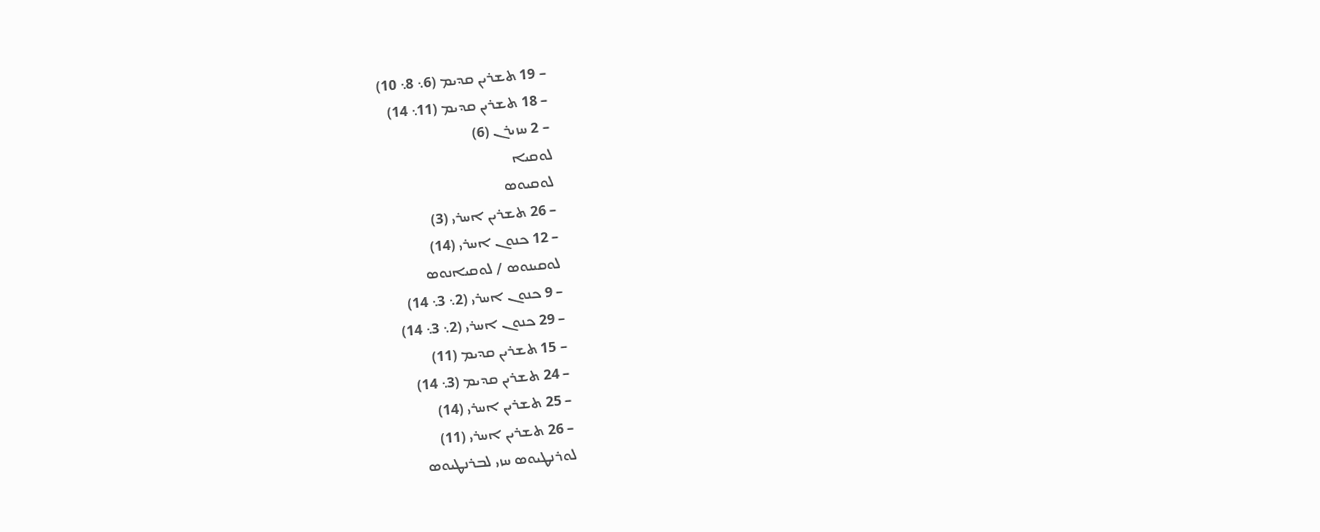– 19 ܬܫܪܝܢ ܩܕܝܡ (6܆ 8܆ 10)
– 18 ܬܫܪܝܢ ܩܕܝܡ (11܆ 14)
– 2 ܚܙܝܪܢ (6)
ܠܘܩܝܐ
ܠܘܩܝܘܣ
– 26 ܬܫܪܝܢ ܐܚܪܝ (3)
– 12 ܟܢܘܢ ܐܚܪܝ (14)
ܠܘܩܝܢܘܣ / ܠܘܩܝܐܢܘܣ
– 9 ܟܢܘܢ ܐܚܪܝ (2܆ 3܆ 14)
– 29 ܟܢܘܢ ܐܚܪܝ (2܆ 3܆ 14)
– 15 ܬܫܪܝܢ ܩܕܝܡ (11)
– 24 ܬܫܪܝܢ ܩܕܝܡ (3܆ 14)
– 25 ܬܫܪܝܢ ܐܚܪܝ (14)
– 26 ܬܫܪܝܢ ܐܚܪܝ (11)
ܠܘܪܢܛܝܘܣ ܚܙܝ ܠܒܪܢܛܝܘܣ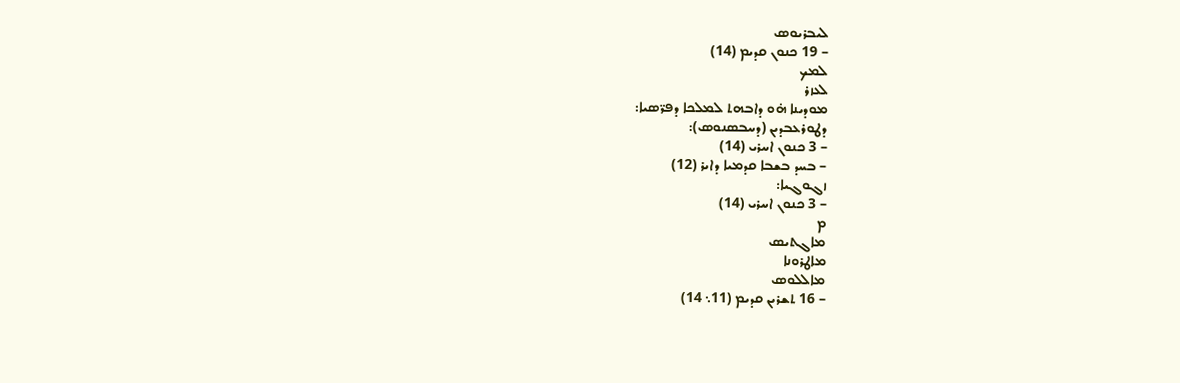ܠܝܒܪܝܘܣ
– 19 ܟܢܘܢ ܩܕܝܡ (14)
ܠܡܟ
ܠܥܙܪ
ܡܘܕܝܢܐ ܗ̇ܘ ܕܐܒܗܬ ܠܡܠܟܐ ܕܦܪ̈ܣܝܐ:
ܕܛܘܪܥܒܕܝܢ (ܕܚܒܣܢܘܣ):
– 3 ܟܢܘܢ ܐܚܪܝ (14)
– ܒܚܕ ܒܫܒܐ ܩܕܡܝܐ ܕܐܝܪ (12)
ܙܓܘܓܝܐ:
– 3 ܟܢܘܢ ܐܚܪܝ (14)
ܡ
ܡܐܓܬܝܣ
ܡܐܛܪܘܢܐ
ܡܐܠܠܘܣ
– 16 ܬܫܪܝܢ ܩܕܝܡ (11܆ 14)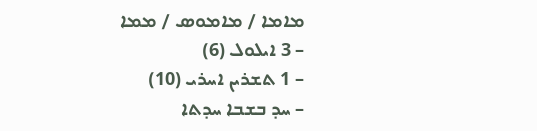ܡܐܡܐ / ܡܐܡܘܣ / ܡܡܐ
– 3 ܐܝܠܘܠ (6)
– 1 ܬܫܪܝܢ ܐܚܪܝ (10)
– ܚܕ ܒܫܒܐ ܚܕܬܐ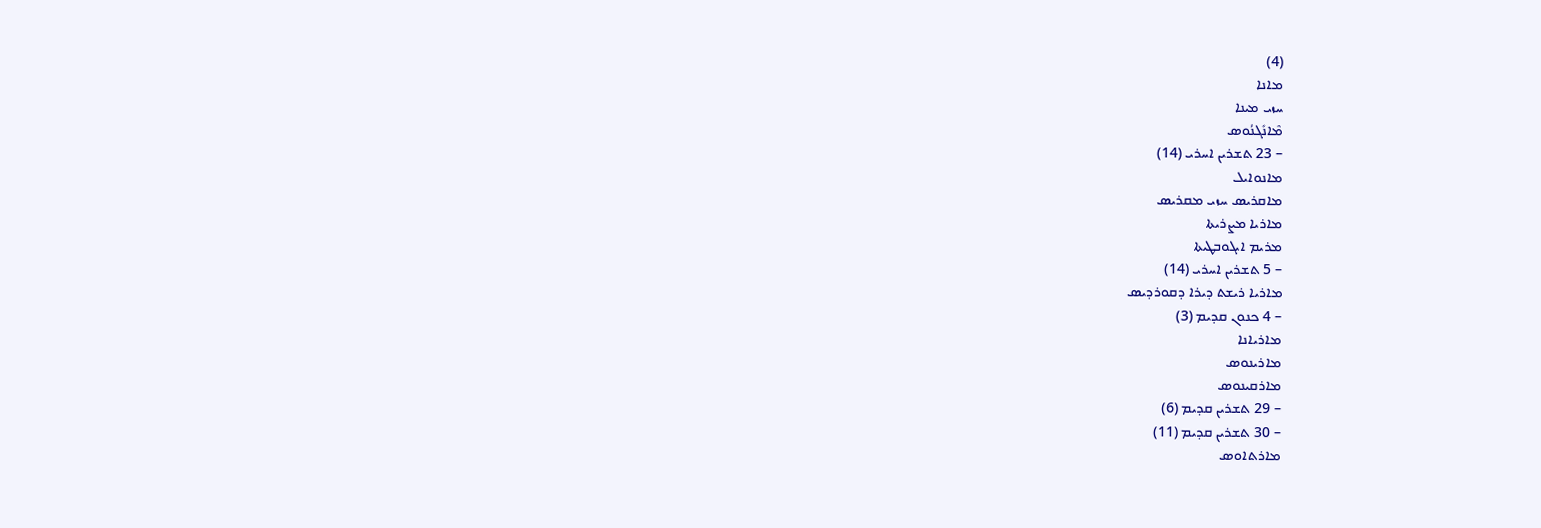(4)
ܡܐܢܐ
ܚܙܝ ܡܝܢܐ
ܡܶܐܢܺܓܢܳܘܣ
– 23 ܬܫܪܝܢ ܐܚܪܝ (14)
ܡܐܢܘܐܝܠ
ܡܐܩܪܝܣ ܚܙܝ ܡܩܪܝܣ
ܡܐܪܝܐ ܡܨܪܝܬܐ
ܡܪܝܡ ܐܝܓܘܒܛܝܬܐ
– 5 ܬܫܪܝܢ ܐܚܪܝ (14)
ܡܐܪܝܐ ܪܝܫܬ ܕܝܪܐ ܕܩܘܪܕܝܣ
– 4 ܟܢܘܢ ܩܕܝܡ (3)
ܡܐܪܝܐܢܐ
ܡܐܪܝܢܘܣ
ܡܐܪܩܝܢܘܣ
– 29 ܬܫܪܝܢ ܩܕܝܡ (6)
– 30 ܬܫܪܝܢ ܩܕܝܡ (11)
ܡܐܪܬܐܘܣ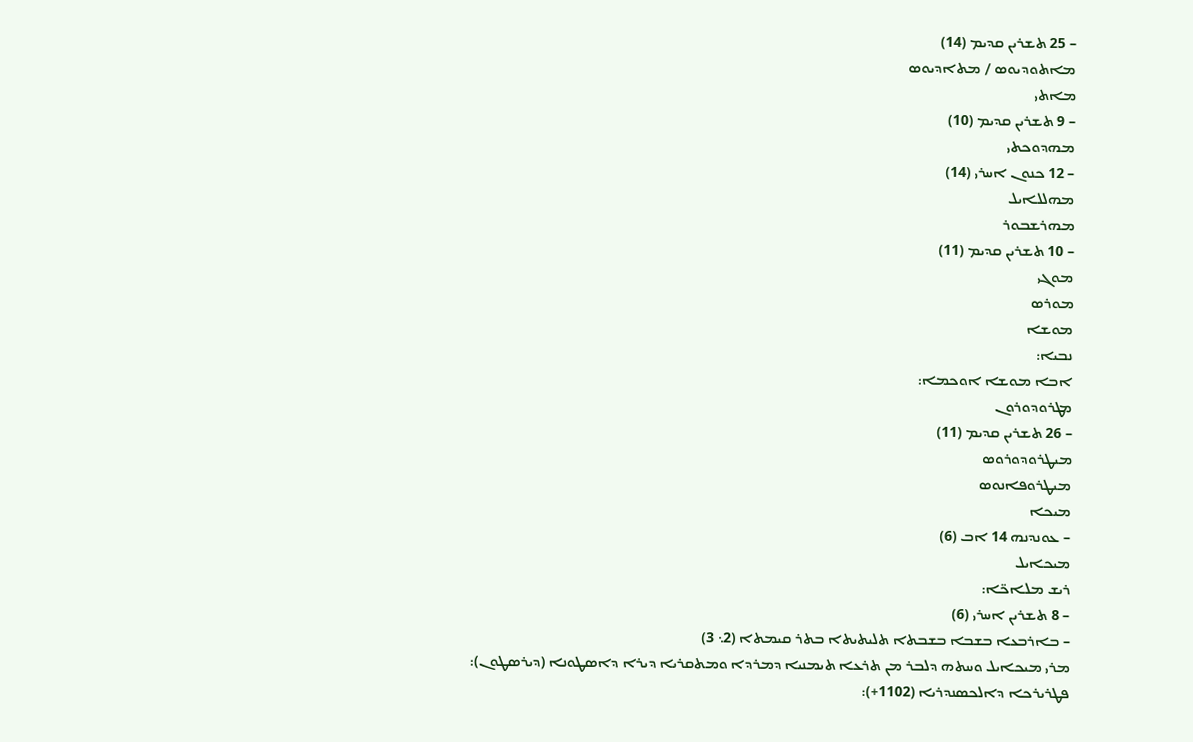– 25 ܬܫܪܝܢ ܩܕܝܡ (14)
ܡܐܬܘܕܝܘܣ / ܡܬܐܕܝܘܣ
ܡܐܬܝ
– 9 ܬܫܪܝܢ ܩܕܝܡ (10)
ܡܗܕܘܟܬܝ
– 12 ܟܢܘܢ ܐܚܪܝ (14)
ܡܗܠܠܐܝܠ
ܡܗܪܫܒܘܪ
– 10 ܬܫܪܝܢ ܩܕܝܡ (11)
ܡܘܓܝ
ܡܘܪܣ
ܡܘܫܐ
ܢܒܝܐ:
ܐܒܐ ܡܘܫܐ ܐܘܟܡܐ:
ܡܛܪܘܕܘܪܘܢ
– 26 ܬܫܪܝܢ ܩܕܝܡ (11)
ܡܝܛܪܘܕܘܪܘܣ
ܡܝܛܪܘܦܐܢܘܣ
ܡܝܟܐ
– ܥܘܢܕܢܗ 14 ܐܒ (6)
ܡܝܟܐܝܠ
ܪܝܫ ܡܠܐܟ̈ܐ:
– 8 ܬܫܪܝܢ ܐܚܪܝ (6)
– ܒܐܪܒܥܐ ܒܫܒܐ ܒܫܒܬܐ ܬܠܝܬܝܬܐ ܒܬܪ ܩܝܡܬܐ (2܆ 3)
ܡܪܝ ܡܝܟܐܝܠ ܘܚܬܗ ܕܠܒܪ ܡܢ ܬܪܥܐ ܬܝܡܢܝܐ ܕܡܪܕܐ ܘܡܬܩܪܝܐ ܕܝܪܐ ܕܐܣܛܘܢܐ (ܕܝܪܣܛܘܢ):
ܦܛܪܝܪܟܐ ܕܐܠܟܣܢܕܪܝܐ (1102+):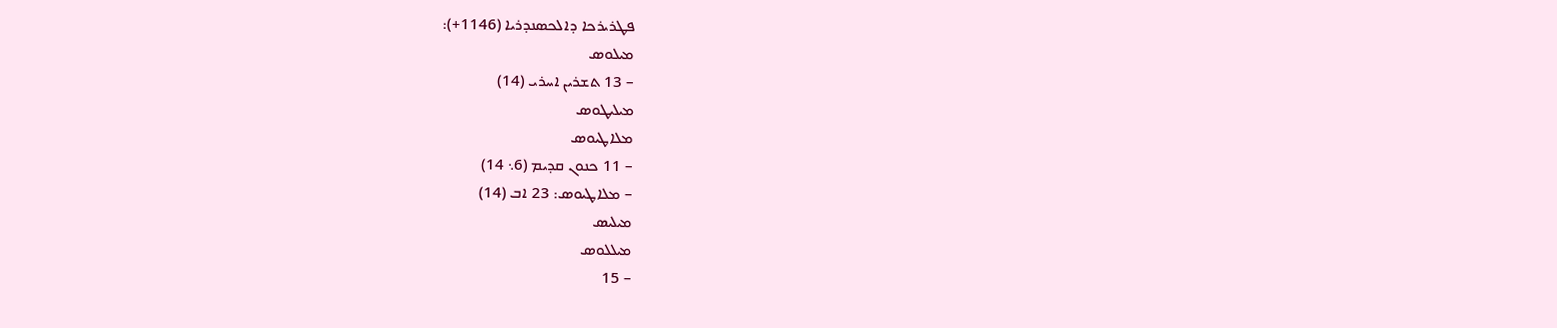ܦܛܪܝܪܟܐ ܕܐܠܟܣܢܕܪܝܐ (1146+):
ܡܝܠܘܣ
– 13 ܬܫܪܝܢ ܐܚܪܝ (14)
ܡܝܠܝܛܘܣ
ܡܠܐܛܝܘܣ
– 11 ܟܢܘܢ ܩܕܝܡ (6܆ 14)
– ܡܠܐܛܝܘܣ: 23 ܐܒ (14)
ܡܝܠܝܣ
ܡܝܠܠܘܣ
– 15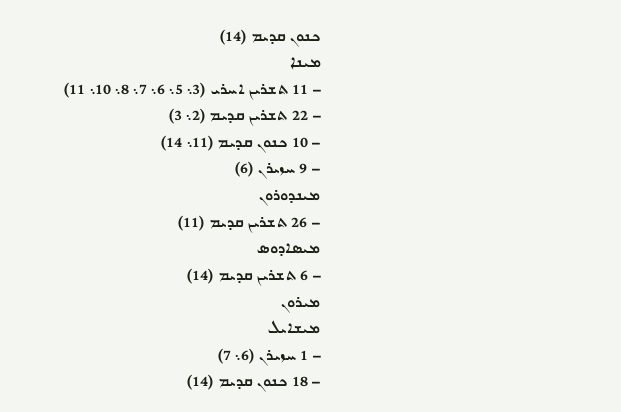ܟܢܘܢ ܩܕܝܡ (14)
ܡܝܢܐ
– 11 ܬܫܪܝܢ ܐܚܪܝ (3܆ 5܆ 6܆ 7܆ 8܆ 10܆ 11)
– 22 ܬܫܪܝܢ ܩܕܝܡ (2܆ 3)
– 10 ܟܢܘܢ ܩܕܝܡ (11܆ 14)
– 9 ܚܙܝܪܢ (6)
ܡܝܢܕܘܪܘܢ
– 26 ܬܫܪܝܢ ܩܕܝܡ (11)
ܡܝܣܐܕܘܣ
– 6 ܬܫܪܝܢ ܩܕܝܡ (14)
ܡܝܪܘܢ
ܡܝܫܐܝܠ
– 1 ܚܙܝܪܢ (6܆ 7)
– 18 ܟܢܘܢ ܩܕܝܡ (14)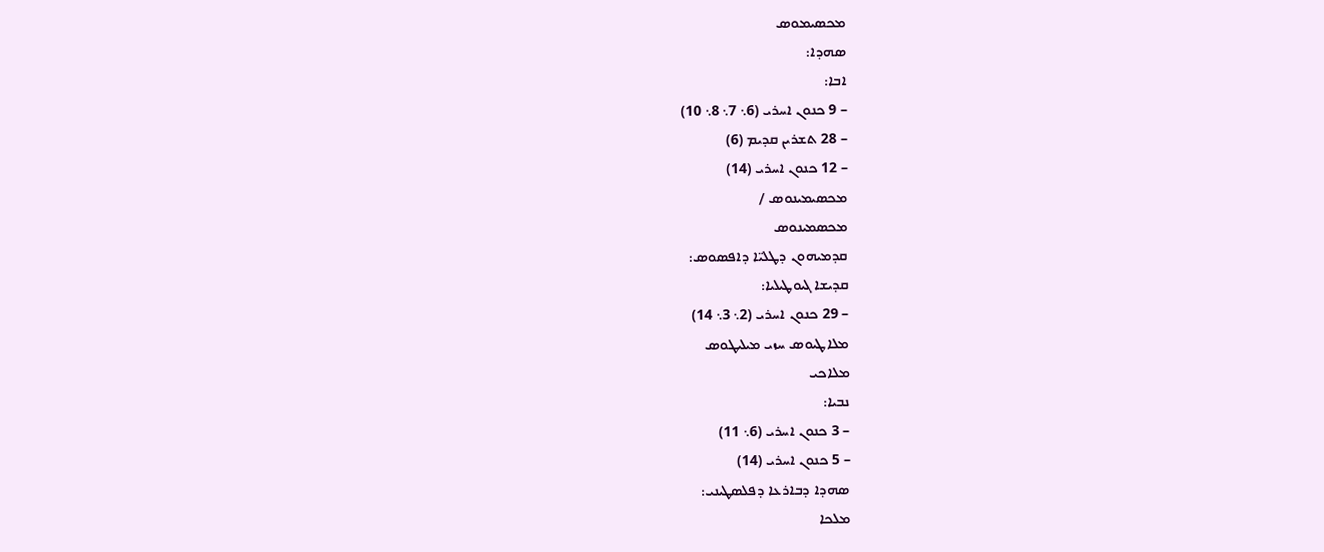ܡܟܣܝܡܘܣ
ܣܗܕܐ:
ܐܒܐ:
– 9 ܟܢܘܢ ܐܚܪܝ (6܆ 7܆ 8܆ 10)
– 28 ܬܫܪܝܢ ܩܕܝܡ (6)
– 12 ܟܢܘܢ ܐܚܪܝ (14)
ܡܟܣܝܡܝܢܘܣ /
ܡܟܣܡܝܢܘܣ
ܩܕܡܝܗܘܢ ܕܛܠܝ̈ܐ ܕܐܦܣܘܣ:
ܩܕܝܫܐ ܓܝܘܛܝܠܝܐ:
– 29 ܟܢܘܢ ܐܚܪܝ (2܆ 3܆ 14)
ܡܠܐܛܝܘܣ ܚܙܝ ܡܝܠܝܛܘܣ
ܡܠܐܟܝ
ܢܒܝܐ:
– 3 ܟܢܘܢ ܐܚܪܝ (6܆ 11)
– 5 ܟܢܘܢ ܐܚܪܝ (14)
ܣܗܕܐ ܕܒܐܪܥܐ ܕܦܠܣܛܝܢܝ:
ܡܠܟܐ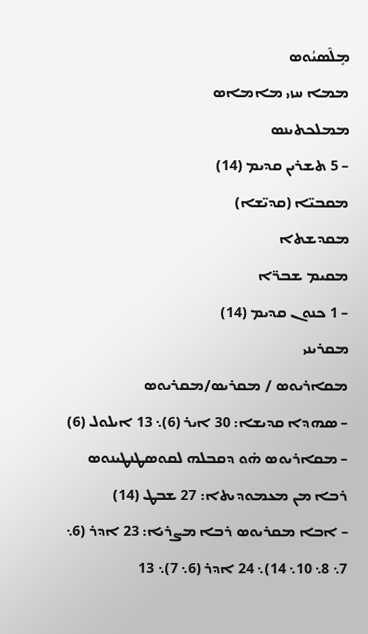ܡܻܠܶܣܝܳܘܣ
ܡܡܐ ܚܙܝ ܡܐܡܐܣ
ܡܡܠܟܬܝܢܣ
– 5 ܬܫܪܝܢ ܩܕܝܡ (14)
ܡܩܒܝ̈ܐ (ܩܕܝ̈ܫܐ)
ܡܩܕܫܬܐ
ܡܩܝܡ ܫܒܪ̈ܐ
– 1 ܟܢܘܢ ܩܕܝܡ (14)
ܡܩܪܝܢܝ
ܡܩܐܪܝܘܣ / ܡܩܪܝܣ/ܡܩܪܝܘܣ
– ܣܗܕܐ ܩܕܝܫܐ: 30 ܐܝܪ (6)܆ 13 ܐܝܠܘܠ (6)
– ܡܩܐܪܝܘܣ ܗ̇ܘ ܕܩܒܠܗ ܠܩܘܣܛܢܛܝܢܘܣ ܪܒܐ ܡܢ ܡܥܡܘܕܝܬܐ: 27 ܫܒܛ (14)
– ܐܒܐ ܡܩܪܝܘܣ ܪܒܐ ܡܨܪܝܐ: 23 ܐܕܪ (6܆ 7܆ 8܆ 10܆ 14)܆ 24 ܐܕܪ (6܆ 7)܆ 13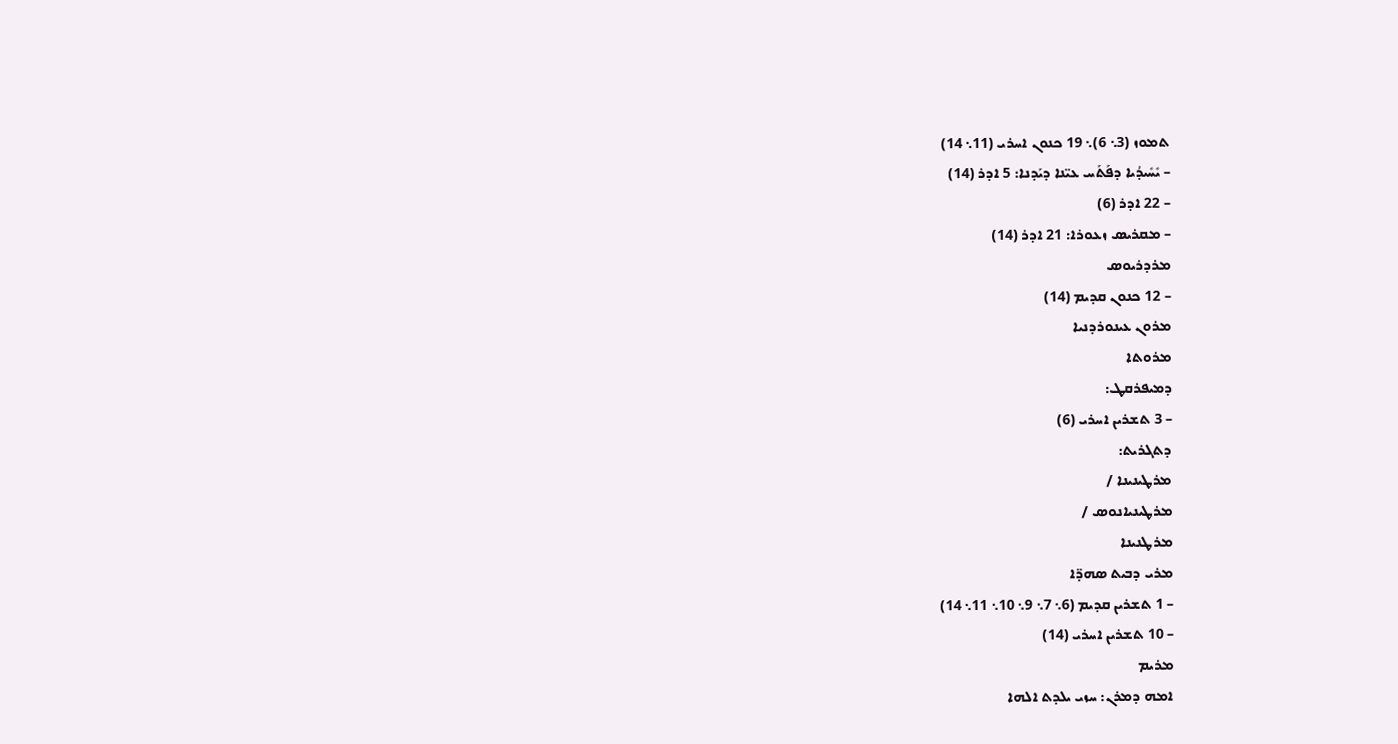ܬܡܘܙ (3܆ 6)܆ 19 ܟܢܘܢ ܐܚܪܝ (11܆ 14)
– ܝܺܚܺܝܕܳܝܐ ܕܦܰܬܰܚ ܥܝ̈ܢܐ ܕܝܰܕܢܐ: 5 ܐܕܪ (14)
– 22 ܐܕܪ (6)
– ܡܩܪܝܣ ܙܥܘܪܐ: 21 ܐܕܪ (14)
ܡܪܕܪܝܘܣ
– 12 ܟܢܘܢ ܩܕܝܡ (14)
ܡܪܘܢ ܥܝܢܘܪܕܢܝܐ
ܡܪܘܬܐ
ܕܡܝܦܪܩܛ:
– 3 ܬܫܪܝܢ ܐܚܪܝ (6)
ܕܬܓܪܝܬ:
ܡܪܛܝܢܝܢܐ /
ܡܪܛܝܢܝܐܢܘܣ /
ܡܪܛܢܝܢܐ
ܡܪܝ ܕܒܝܬ ܣܗܕ̈ܐ
– 1 ܬܫܪܝܢ ܩܕܝܡ (6܆ 7܆ 9܆ 10܆ 11܆ 14)
– 10 ܬܫܪܝܢ ܐܚܪܝ (14)
ܡܪܝܡ
ܐܡܗ ܕܡܪܢ: ܚܙܝ ܝܠܕܬ ܐܠܗܐ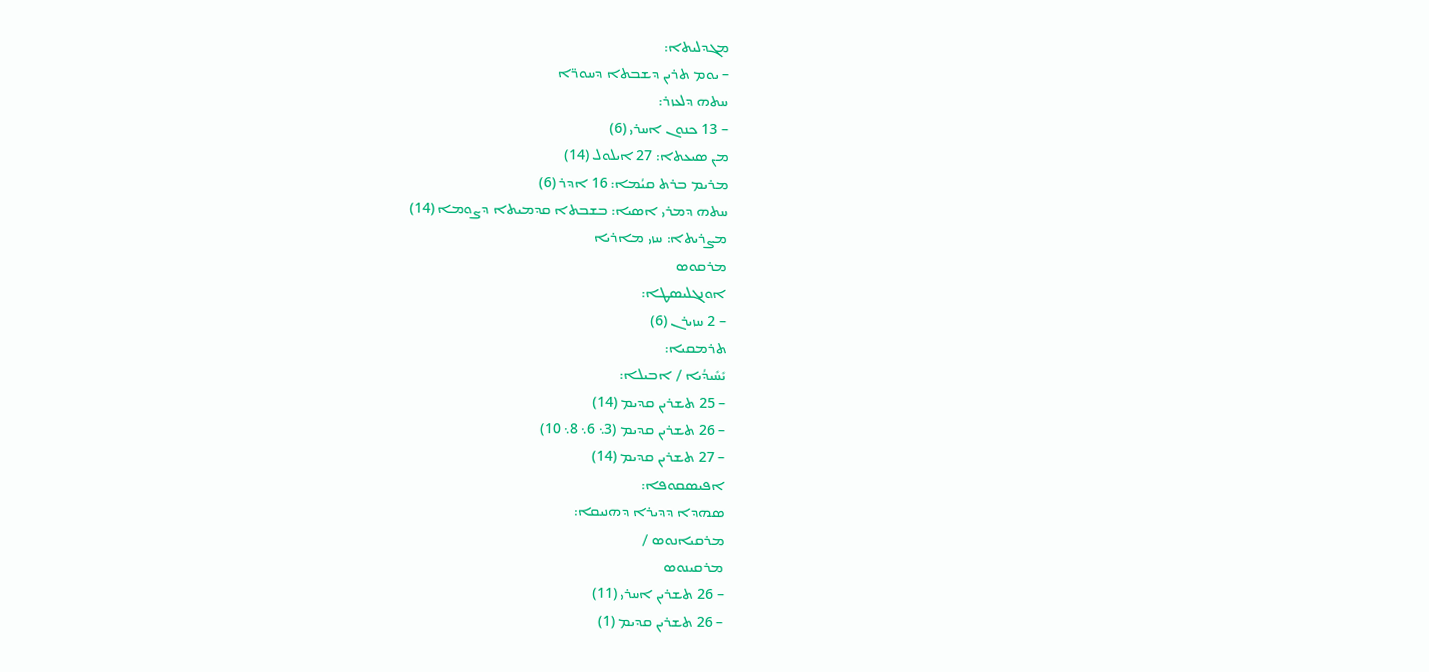ܡܓܕܠܝܬܐ:
– ܝܘܡ ܬܪܝܢ ܕܫܒܬܐ ܕܚܘܪ̈ܐ
ܚܬܗ ܕܠܥܙܪ:
– 13 ܟܢܘܢ ܐܚܪܝ (6)
ܡܢ ܣܝܥܬܐ: 27 ܐܝܠܘܠ (14)
ܡܪܝܡ ܒܪܬ ܩܝܳܡܐ: 16 ܐܕܪ (6)
ܚܬܗ ܕܡܪܝ ܐܣܝܐ: ܒܫܒܬܐ ܩܕܡܝܬܐ ܕܨܘܡܐ (14)
ܡܨܪܝܬܐ: ܚܙܝ ܡܐܪܝܐ
ܡܪܩܘܣ
ܐܘܢܓܠܝܣܛܐ:
– 2 ܚܙܝܪܢ (6)
ܬܪܡܩܝܐ:
ܝܺܚܺܝܕܳܝܐ / ܐܒܝܠܐ:
– 25 ܬܫܪܝܢ ܩܕܝܡ (14)
– 26 ܬܫܪܝܢ ܩܕܝܡ (3܆ 6܆ 8܆ 10)
– 27 ܬܫܪܝܢ ܩܕܝܡ (14)
ܐܦܝܣܩܘܦܐ:
ܣܗܕܐ ܕܕܝܪܐ ܕܗܢܝܩܐ:
ܡܪܩܝܐܢܘܣ /
ܡܪܩܝܢܘܣ
– 26 ܬܫܪܝܢ ܐܚܪܝ (11)
– 26 ܬܫܪܝܢ ܩܕܝܡ (1)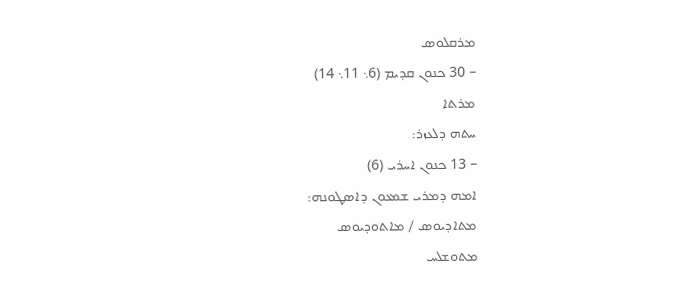ܡܪܩܠܘܣ
– 30 ܟܢܘܢ ܩܕܝܡ (6܆ 11܆ 14)
ܡܪܬܐ
ܚܬܗ ܕܠܥܙܪ:
– 13 ܟܢܘܢ ܐܚܪܝ (6)
ܐܡܗ ܕܡܪܝ ܫܡܥܘܢ ܕܐܣܛܘܢܗ:
ܡܬܐܕܝܘܣ / ܡܐܬܘܕܝܘܣ
ܡܬܘܫܠܚ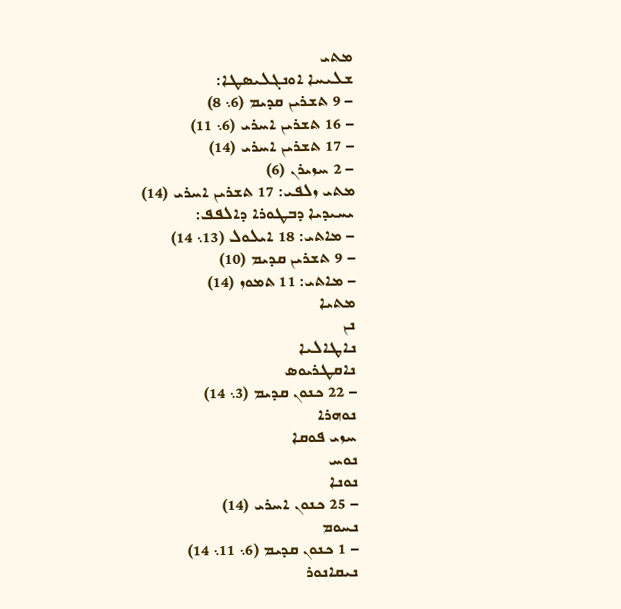ܡܬܝ
ܫܠܝܚܐ ܐܘܢܓܠܝܣܛܐ:
– 9 ܬܫܪܝܢ ܩܕܝܡ (6܆ 8)
– 16 ܬܫܪܝܢ ܐܚܪܝ (6܆ 11)
– 17 ܬܫܪܝܢ ܐܚܪܝ (14)
– 2 ܚܙܝܪܢ (6)
ܡܬܝ ܙܠܦܝ: 17 ܬܫܪܝܢ ܐܚܪܝ (14)
ܝܚܝܕܝܐ ܕܒܛܘܪܐ ܕܐܠܦܦ:
– ܡܐܬܝ: 18 ܐܝܠܘܠ (13܆ 14)
– 9 ܬܫܪܝܢ ܩܕܝܡ (10)
– ܡܐܬܝ: 11 ܬܡܘܙ (14)
ܡܬܝܐ
ܢܢ
ܢܐܛܐܠܝܐ
ܢܐܩܛܪܝܘܣ
– 22 ܟܢܘܢ ܩܕܝܡ (3܆ 14)
ܢܘܗܪܐ
ܚܙܝ ܦܘܩܐ
ܢܘܚ
ܢܘܢܐ
– 25 ܟܢܘܢ ܐܚܪܝ (14)
ܢܚܘܡ
– 1 ܟܢܘܢ ܩܕܝܡ (6܆ 11܆ 14)
ܢܝܩܐܢܘܪ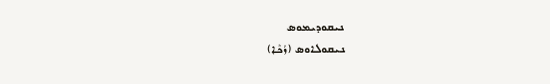ܢܝܩܘܕܝܡܘܣ
ܢܝܩܘܠܐܘܣ (ܙܳܟܶܐ)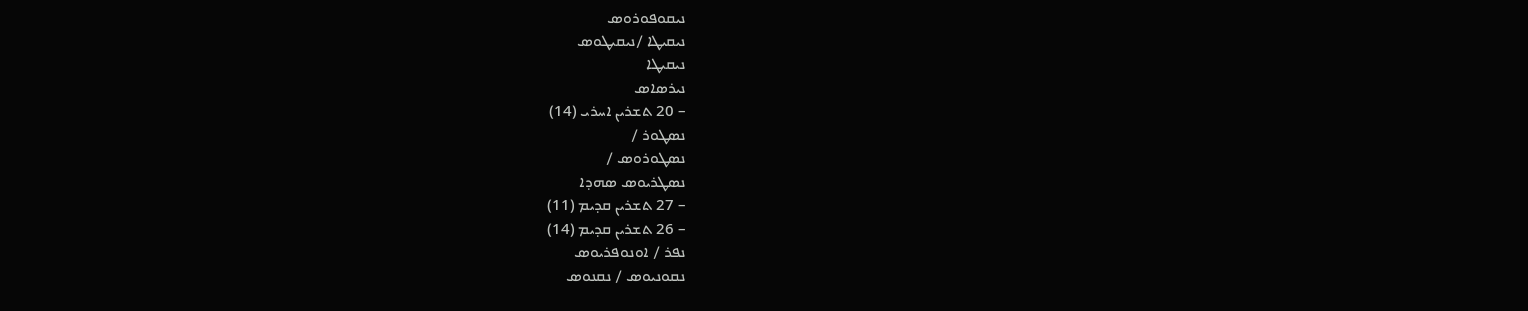ܢܝܩܘܦܘܪܘܣ
ܢܝܩܝܛܐ /ܢܝܩܝܛܘܣ
ܢܝܩܝܛܐ
ܢܝܪܣܐܣ
– 20 ܬܫܪܝܢ ܐܚܪܝ (14)
ܢܣܛܘܪ /
ܢܣܛܘܪܘܣ /
ܢܣܛܪܝܘܣ ܣܗܕܐ
– 27 ܬܫܪܝܢ ܩܕܝܡ (11)
– 26 ܬܫܪܝܢ ܩܕܝܡ (14)
ܢܦܪ / ܐܘܢܘܦܪܝܘܣ
ܢܩܘܢܝܘܣ / ܢܩܢܘܣ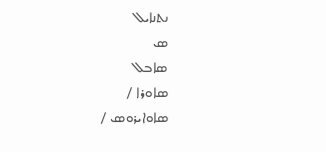ܢܬܢܐܝܠ
ܣ
ܣܐܒܠ
ܣܐܘܪܐ /
ܣܐܘܐܝܪܘܣ /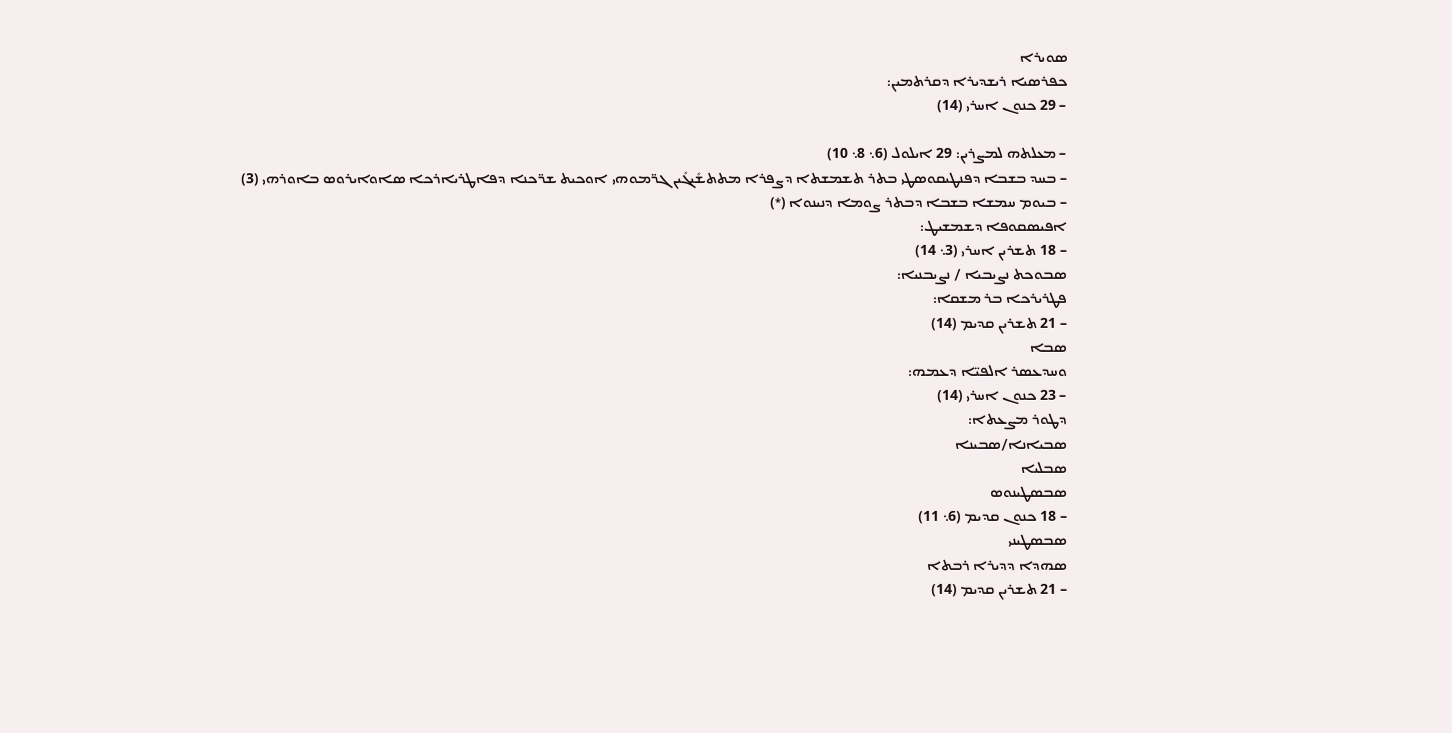ܣܘܝܪܐ
ܟܦܪܣܝܐ ܪܝܫܕܝܪܐ ܕܩܪܬܡܝܢ:
– 29 ܟܢܘܢ ܐܚܪܝ (14)

– ܡܥܠܬܗ ܠܡܨܪܝܢ: 29 ܐܝܠܘܠ (6܆ 8܆ 10)
– ܒܚܕ ܒܫܒܐ ܕܦܢܛܝܩܘܣܛܝ ܒܬܪ ܬܫܡܫܬܐ ܕܨܦܪܐ ܡܬܬܫܺܝܓܺܝܢ ܓܪ̈ܡܘܗܝ ܐܘܟܝܬ ܫܪ̈ܟܢܐ ܕܦܐܛܪܝܐܪܟܐ ܣܐܘܐܝܪܘܣ ܒܐܘܪܗܝ (3)
– ܒܝܘܡ ܚܡܫܐ ܒܫܒܐ ܕܒܬܪ ܨܘܡܐ ܕܢܝܢܘܐ (*)
ܐܦܝܣܩܘܦܐ ܕܫܡܫܝܛ:
– 18 ܬܫܪܝܢ ܐܚܪܝ (3܆ 14)
ܣܒܘܟܬ ܢܨܝܒܝܐ / ܢܨܝܒܢܝܐ:
ܦܛܪܝܪܟܐ ܒܪ ܡܫܩܐ:
– 21 ܬܫܪܝܢ ܩܕܝܡ (14)
ܣܒܐ
ܘܚܕܥܣܪ ܐܠܦܝ̈ܐ ܕܥܡܗ:
– 23 ܟܢܘܢ ܐܚܪܝ (14)
ܕܛܘܪ ܡܨܥܬܐ:
ܣܒܝܐܢܐ/ܣܒܝܢܐ
ܣܒܠܝܐ
ܣܒܣܛܝܢܘܣ
– 18 ܟܢܘܢ ܩܕܝܡ (6܆ 11)
ܣܒܣܛܝܢܝ
ܣܗܕܐ ܕܕܝܪܐ ܪܒܬܐ
– 21 ܬܫܪܝܢ ܩܕܝܡ (14)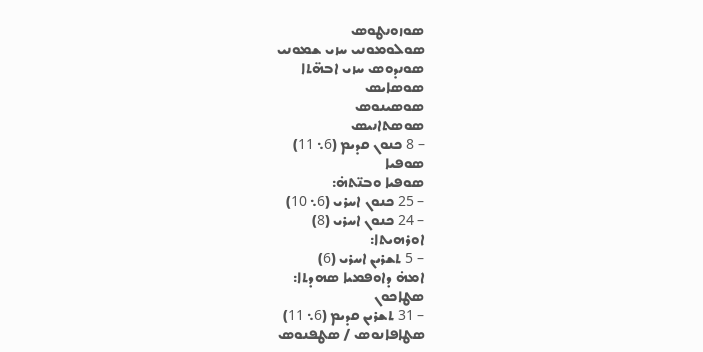ܣܘܙܘܢܛܘܣ
ܣܘܠܘܡܘܢܝ ܚܙܝ ܫܡܘܢܝ
ܣܘܢܕܘܣ ܚܙܝ ܐܒܗ̈ܬܐ
ܣܘܣܐܝܣ
ܣܘܣܝܢܘܣ
ܣܘܣܬܐܢܝܣ
– 8 ܟܢܘܢ ܩܕܝܡ (6܆ 11)
ܣܘܦܝܐ
ܣܘܦܝܐ ܘܒܢ̈ܬܗ̇:
– 25 ܟܢܘܢ ܐܚܪܝ (6܆ 10)
– 24 ܟܢܘܢ ܐܚܪܝ (8)
ܐܘܪܗܝܬܐ:
– 5 ܬܫܪܝܢ ܐܚܪܝ (6)
ܐܡܗ̇ ܕܐܘܦܡܝܐ ܣܗܕܬܐ:
ܣܛܐܟܘܢ
– 31 ܬܫܪܝܢ ܩܕܝܡ (6܆ 11)
ܣܛܐܦܐܢܘܣ / ܣܛܦܢܘܣ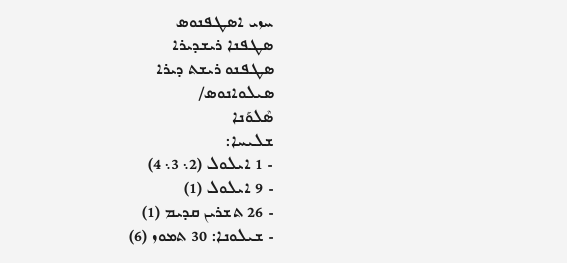ܚܙܝ ܐܣܛܦܢܘܣ
ܣܛܦܢܐ ܪܝܫܕܝܪܐ
ܣܛܦܢܘ ܪܝܫܬ ܕܝܪܐ
ܣܝܠܘܐܢܘܣ/
ܣܶܠܘܰܢܐ
ܫܠܝܚܐ:
‐ 1 ܐܝܠܘܠ (2܆ 3܆ 4)
‐ 9 ܐܝܠܘܠ (1)
‐ 26 ܬܫܪܝܢ ܩܕܝܡ (1)
‐ ܫܝܠܘܢܐ: 30 ܬܡܘܙ (6)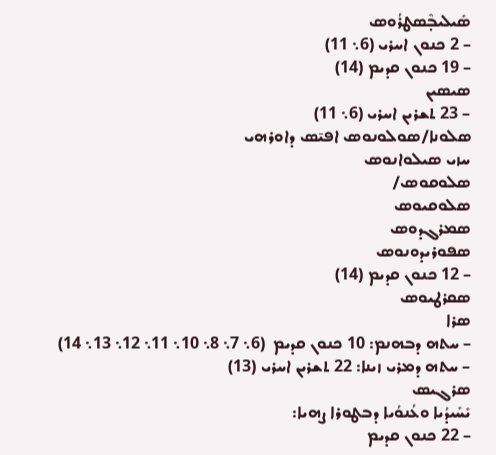ܣܺܝܠܝܒ̣ܶܣܛܪܳܘܣ
– 2 ܟܢܘܢ ܐܚܪܝ (6܆ 11)
– 19 ܟܢܘܢ ܩܕܝܡ (14)
ܣܝܣܝܢ
– 23 ܬܫܪܝܢ ܐܚܪܝ (6܆ 11)
ܣܠܘܢܐ/ܣܘܠܘܢܘܣ ܐܦܝ̄ܣ ܕܐܘܪܗܝ
ܚܙܝ ܣܝܠܘܐܢܘܣ
ܣܠܘܩܘܣ/
ܣܠܘܩܝܘܣ
ܣܡܪܓܕܘܣ
ܣܦܘܪܝܕܘܢܘܣ
– 12 ܟܢܘܢ ܩܕܝܡ (14)
ܣܩܪܛܝܘܣ
ܣܪܐ
– ܚܬܗ ܕܒܗܢܡ: 10 ܟܢܘܢ ܩܕܝܡ  (6܆ 7܆ 8܆ 10܆ 11܆ 12܆ 13܆ 14)
– ܚܬܗ ܕܡܪܝ ܙܝܢܐ: 22 ܬܫܪܝܢ ܐܚܪܝ (13)
ܣܪܓܝܣ
ܝܺܚܺܝܕܳܝܐ ܘܥܳܢܘܳܝܐ ܕܒܛܘܪܐ ܨܗܝܐ:
– 22 ܟܢܘܢ ܩܕܝܡ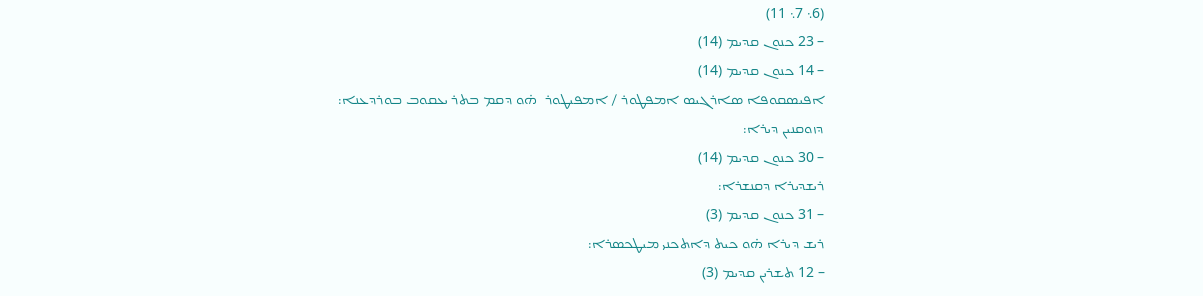(6܆ 7܆ 11)
– 23 ܟܢܘܢ ܩܕܝܡ (14)
– 14 ܟܢܘܢ ܩܕܝܡ (14)
ܐܦܝܣܩܘܦܐ ܣܐܪܓܝܣ ܐܡܦܛܘܪ / ܐܡܦܝܛܘܪ  ܗ̇ܘ ܕܩܡ ܒܬܪ ܝܥܩܘܒ ܒܘܪܕܥܢܐ:
ܕܙܘܩܢܝܢ ܕܝܪܐ:
– 30 ܟܢܘܢ ܩܕܝܡ (14)
ܪܝܫܕܝܪܐ ܕܩܢܫܪܐ:
– 31 ܟܢܘܢ ܩܕܝܡ (3)
ܪܝܫ ܕܝܪܐ ܗ̇ܘ ܟܝܬ ܕܐܬܟܢܝ ܡܝܛܟܣܪܐ:
– 12 ܬܫܪܝܢ ܩܕܝܡ (3)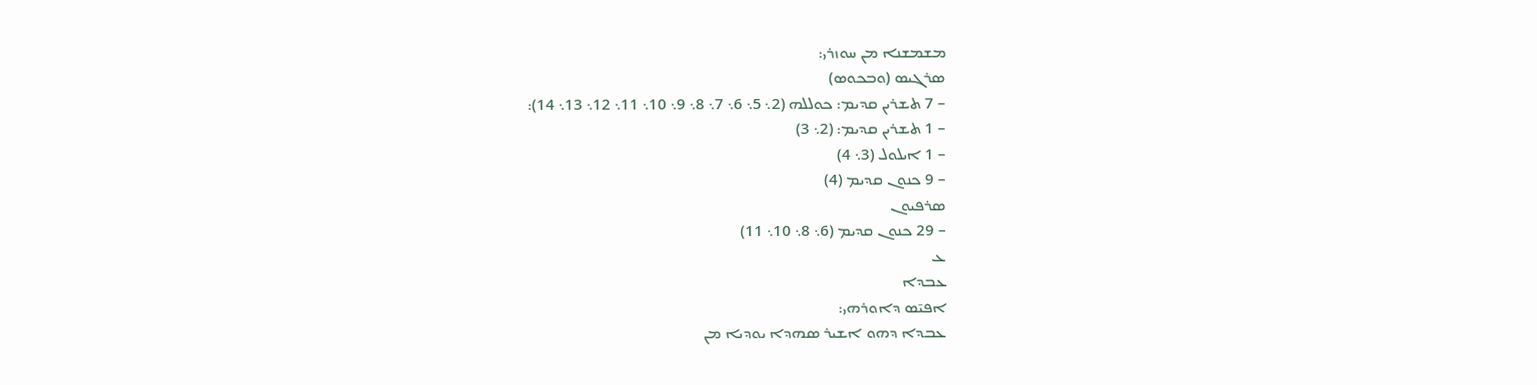ܡܫܡܫܢܐ ܡܢ ܚܘܙܪܝ:
ܣܪܓܝܣ (ܘܒܟܘܣ)
– 7 ܬܫܪܝܢ ܩܕܝܡ: ܟܘܠܠܗ (2܆ 5܆ 6܆ 7܆ 8܆ 9܆ 10܆ 11܆ 12܆ 13܆ 14):
– 1 ܬܫܪܝܢ ܩܕܝܡ: (2܆ 3)
– 1 ܐܝܠܘܠ (3܆ 4)
– 9 ܟܢܘܢ ܩܕܝܡ (4)
ܣܪܦܝܘܢ
– 29 ܟܢܘܢ ܩܕܝܡ (6܆ 8܆ 10܆ 11)
ܥ
ܥܒܕܐ
ܐܦܝ̄ܣ ܕܐܘܪܗܝ:
ܥܒܕܐ ܕܗܘ ܐܫܝܪ ܣܗܕܐ ܝܘܕܝܐ ܡܢ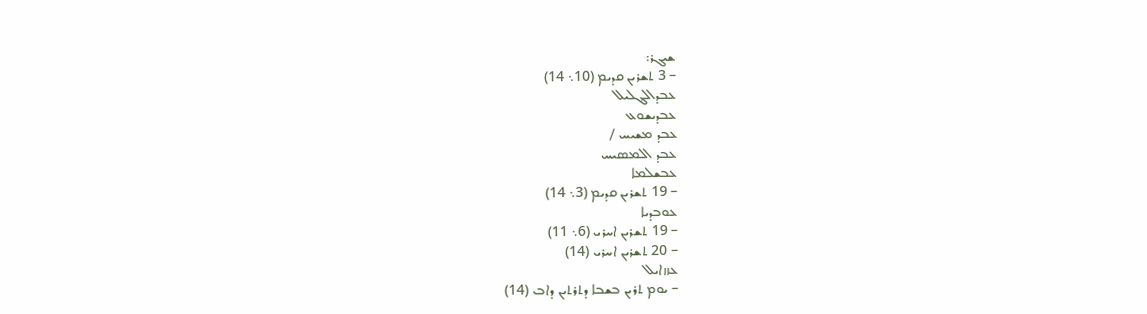ܫܝܓܪ:
– 3 ܬܫܪܝܢ ܩܕܝܡ (10܆ 14)
ܥܒܕܐܠܔܠܝܠ
ܥܒܕܝܫܘܥ
ܥܒܕ ܡܫܝܚ /
ܥܒܕ ܐܠܡܣܝܚ
ܥܒܫܠܡܐ
– 19 ܬܫܪܝܢ ܩܕܝܡ (3܆ 14)
ܥܘܒܕܝܐ
– 19 ܬܫܪܝܢ ܐܚܪܝ (6܆ 11)
– 20 ܬܫܪܝܢ ܐܚܪܝ (14)
ܥܙܙܐܝܠ
– ܝܘܡ ܬܪܝܢ ܒܫܒܐ ܕܬܪܬܝܢ ܕܐܒ (14)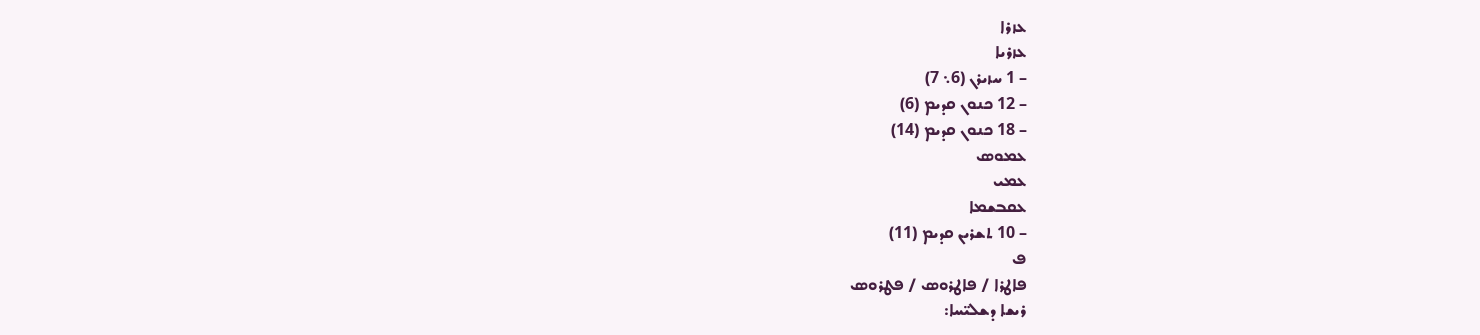ܥܙܪܐ
ܥܙܪܝܐ
– 1 ܚܙܝܪܢ (6܆ 7)
– 12 ܟܢܘܢ ܩܕܝܡ (6)
– 18 ܟܢܘܢ ܩܕܝܡ (14)
ܥܡܘܣ
ܥܡܝ
ܥܩܒܫܡܐ
– 10 ܬܫܪܝܢ ܩܕܝܡ (11)
ܦ
ܦܐܛܪܐ / ܦܐܛܪܘܣ / ܦܛܪܘܣ
ܪܝܫܐ ܕܫܠܝ̈ܚܐ: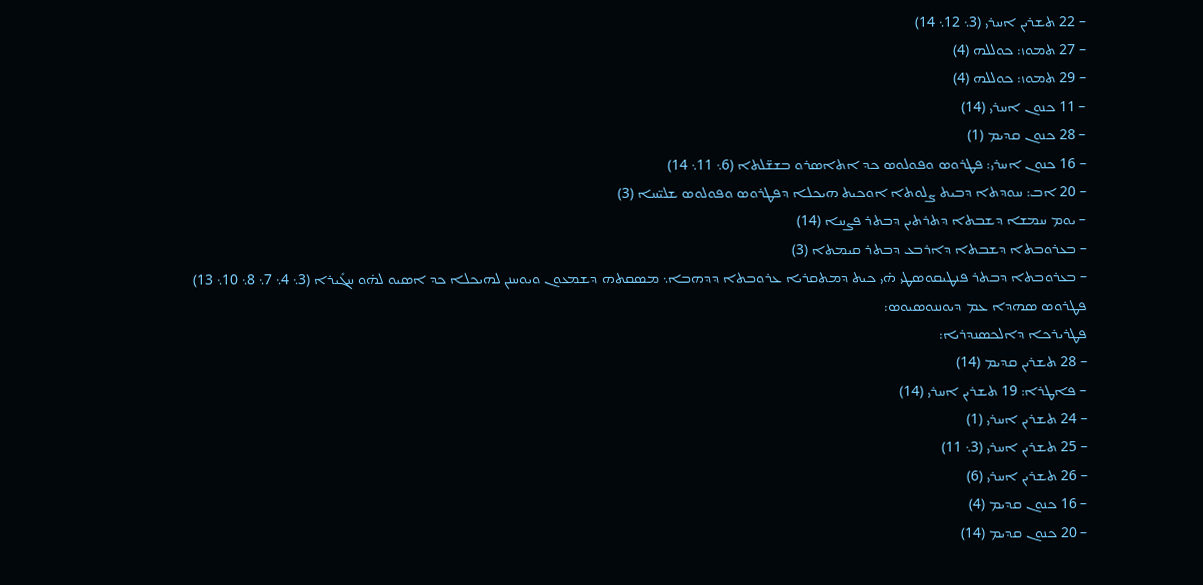– 22 ܬܫܪܝܢ ܐܚܪܝ (3܆ 12܆ 14)
– 27 ܬܡܘܙ: ܟܘܠܠܗ (4)
– 29 ܬܡܘܙ: ܟܘܠܠܗ (4)
– 11 ܟܢܘܢ ܐܚܪܝ (14)
– 28 ܟܢܘܢ ܩܕܝܡ (1)
– 16 ܟܢܘܢ ܐܚܪܝ: ܦܛܪܘܣ ܘܦܘܠܘܣ ܟܕ ܐܬܐܣܪܘ ܒܫܫ̈ܠܬܐ (6܆ 11܆ 14)
– 20 ܐܒ: ܚܘܕܬܐ ܕܒܝܬ ܨܠܘܬܐ ܐܘܟܝܬ ܗܝܟܠܐ ܕܦܛܪܘܣ ܘܦܘܠܘܣ ܫܠܝ̈ܚܐ (3)
– ܝܘܡ ܚܡܫܐ ܕܫܒܬܐ ܕܬܪܬܝܢ ܕܒܬܪ ܦܨܚܐ (14)
– ܒܥܪܘܒܬܐ ܕܫܒܬܐ ܕܐܪܒܥ ܕܒܬܪ ܩܝܡܬܐ (3)
– ܒܥܪܘܒܬܐ ܕܒܬܪ ܦܢܛܝܩܘܣܛܝ ܗ̇ܝ ܟܝܬ ܕܡܬܩܪܝܐ ܥܪܘܒܬܐ ܕܕܗܒܐ܆ ܡܣܩܬܗ ܕܫܡܥܘܢ ܘܝܘܚܢܢ ܠܗܝܟܠܐ ܟܕ ܐܣܝܘ ܠܗ̇ܘ ܚܓܺܝܪܐ (3܆ 4܆ 7܆ 8܆ 10܆ 13)
ܦܛܪܘܣ ܣܗܕܐ ܥܡ ܕܝܘܢܢܘܣܝܘܣ:
ܦܛܪܝܪܟܐ ܕܐܠܟܣܢܕܪܝܐ:
– 28 ܬܫܪܝܢ ܩܕܝܡ (14)
– ܦܐܛܪܐ: 19 ܬܫܪܝܢ ܐܚܪܝ (14)
– 24 ܬܫܪܝܢ ܐܚܪܝ (1)
– 25 ܬܫܪܝܢ ܐܚܪܝ (3܆ 11)
– 26 ܬܫܪܝܢ ܐܚܪܝ (6)
– 16 ܟܢܘܢ ܩܕܝܡ (4)
– 20 ܟܢܘܢ ܩܕܝܡ (14)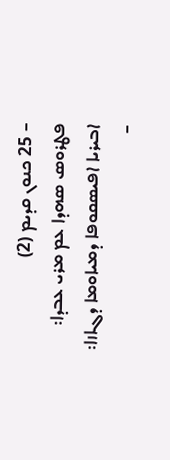– 25 ܟܢܘܢ ܩܕܝܡ (2)
ܦܛܪܘܣ ܣܗܕܐ ܥܡ ܡܪܝ ܥܒܕܐ:
ܐܒܝܪܝܐ ܐܦܝܣܩܘܦܐ ܕܡܝܐܘܡܐ ܕܓܐܙܐ:
–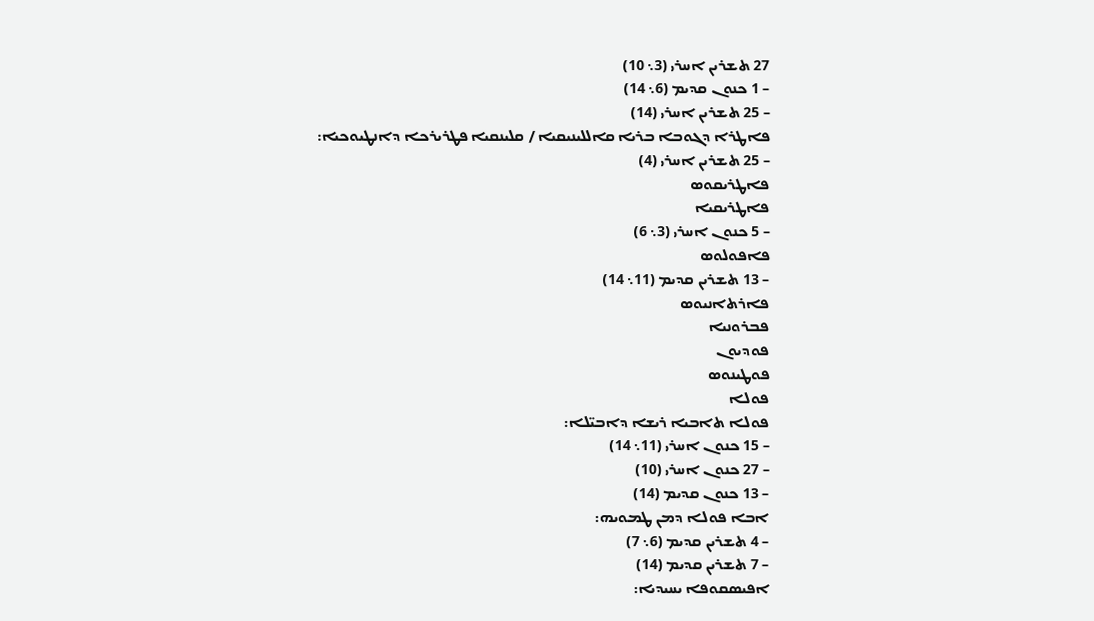27 ܬܫܪܝܢ ܐܚܪܝ (3܆ 10)
– 1 ܟܢܘܢ ܩܕܝܡ (6܆ 14)
– 25 ܬܫܪܝܢ ܐܚܪܝ (14)
ܦܐܛܪܐ ܕܓܘܒܐ ܒܪܝܐ ܩܐܠܠܝܢܝܩܝܐ / ܩܠܝܢܩܝܐ ܦܛܪܝܪܟܐ ܕܐܢܛܝܘܟܝܐ:
– 25 ܬܫܪܝܢ ܐܚܪܝ (4)
ܦܐܛܪܝܩܘܣ
ܦܐܛܪܝܩܝܐ
– 5 ܟܢܘܢ ܐܚܪܝ (3܆ 6)
ܦܐܦܘܠܘܣ
– 13 ܬܫܪܝܢ ܩܕܝܡ (11܆ 14)
ܦܐܪܬܐܢܝܘܣ
ܦܒܪܘܢܝܐ
ܦܘܕܝܘܢ
ܦܘܛܝܢܘܣ
ܦܘܠܐ
ܦܘܠܐ ܬܐܒܝܐ ܪܝܫܐ ܕܐܒܝ̈ܠܐ:
– 15 ܟܢܘܢ ܐܚܪܝ (11܆ 14)
– 27 ܟܢܘܢ ܐܚܪܝ (10)
– 13 ܟܢܘܢ ܩܕܝܡ (14)
ܐܒܐ ܦܘܠܐ ܕܡܢ ܛܡܘܝܗ:
– 4 ܬܫܪܝܢ ܩܕܝܡ (6܆ 7)
– 7 ܬܫܪܝܢ ܩܕܝܡ (14)
ܐܦܝܣܩܘܦܐ ܝܚܝܕܝܐ: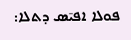ܦܘܠܐ ܐܦܝ̄ܣ ܕܬܠܐ: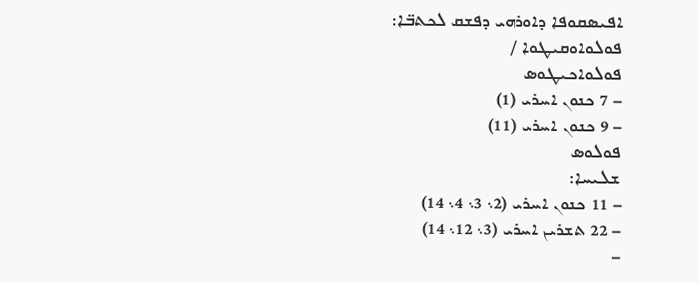ܐܦܝܣܩܘܦܐ ܕܐܘܪܗܝ ܕܦܫܩ ܠܟܬܒ̈ܐ:
ܦܘܠܘܐܘܩܝܛܘܐ /
ܦܘܠܘܐܟܝܛܘܣ
– 7 ܟܢܘܢ ܐܚܪܝ (1)
– 9 ܟܢܘܢ ܐܚܪܝ (11)
ܦܘܠܘܣ
ܫܠܝܚܐ:
– 11 ܟܢܘܢ ܐܚܪܝ (2܆ 3܆ 4܆ 14)
– 22 ܬܫܪܝܢ ܐܚܪܝ (3܆ 12܆ 14)
–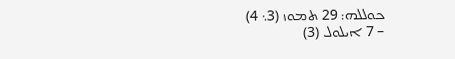ܟܘܠܠܗ: 29 ܬܡܘܙ (3܆ 4)
– 7 ܐܝܠܘܠ (3)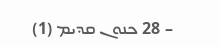– 28 ܟܢܘܢ ܩܕܝܡ (1)